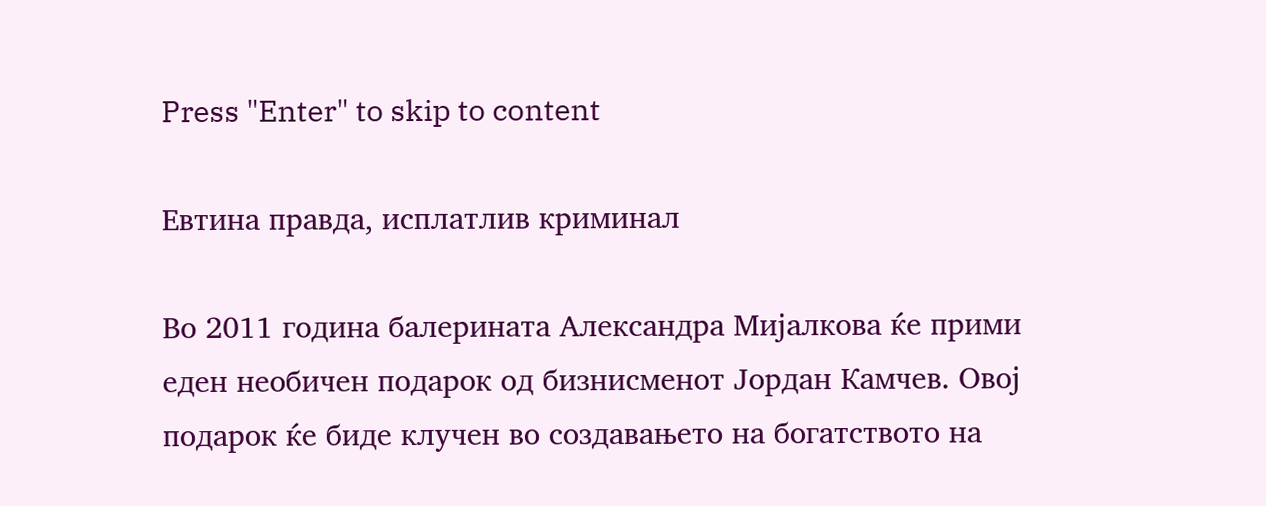Press "Enter" to skip to content

Евтина правда, исплатлив криминал

Во 2011 година балерината Александра Мијалкова ќе прими еден необичен подарок од бизнисменот Јордан Камчев. Овој подарок ќе биде клучен во создавањето на богатството на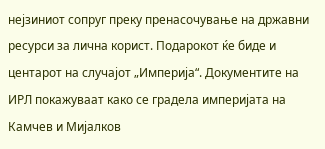нејзиниот сопруг преку пренасочување на државни ресурси за лична корист. Подарокот ќе биде и центарот на случајот „Империја“. Документите на ИРЛ покажуваат како се градела империјата на Камчев и Мијалков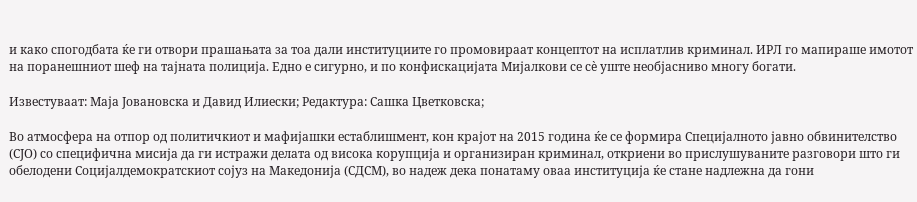и како спогодбата ќе ги отвори прашањата за тоа дали институциите го промовираат концептот на исплатлив криминал. ИРЛ го мапираше имотот на поранешниот шеф на тајната полиција. Едно е сигурно, и по конфискацијата Мијалкови се сè уште необјасниво многу богати.

Известуваат: Маја Јовановска и Давид Илиески; Редактура: Сашка Цветковска;

Во атмосфера на отпор од политичкиот и мафијашки естаблишмент, кон крајот на 2015 година ќе се формира Специјалното јавно обвинителство (СЈО) со специфична мисија да ги истражи делата од висока корупција и организиран криминал, откриени во прислушуваните разговори што ги обелодени Социјалдемократскиот сојуз на Македонија (СДСМ), во надеж дека понатаму оваа институција ќе стане надлежна да гони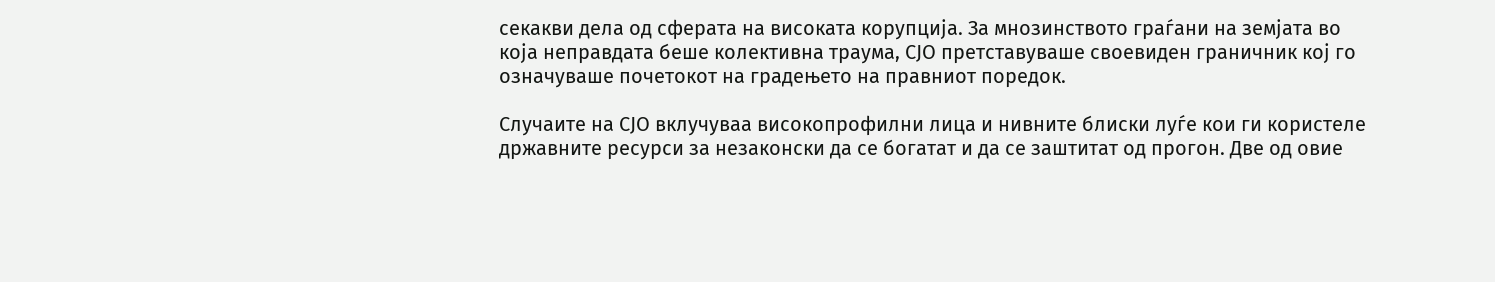секакви дела од сферата на високата корупција. За мнозинството граѓани на земјата во која неправдата беше колективна траума, СЈО претставуваше своевиден граничник кој го означуваше почетокот на градењето на правниот поредок.

Случаите на СЈО вклучуваа високопрофилни лица и нивните блиски луѓе кои ги користеле државните ресурси за незаконски да се богатат и да се заштитат од прогон. Две од овие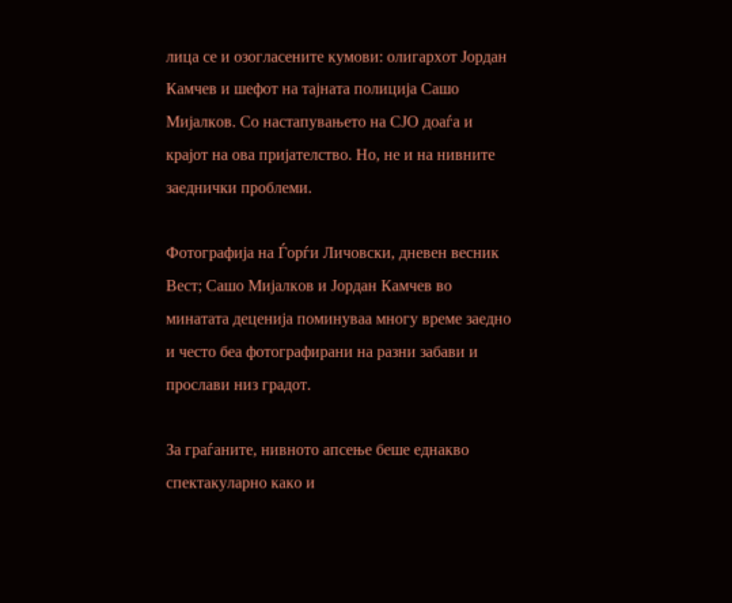лица се и озогласените кумови: олигархот Јордан Камчев и шефот на тајната полиција Сашо Мијалков. Со настапувањето на СЈО доаѓа и крајот на ова пријателство. Но, не и на нивните заеднички проблеми.

Фотографија на Ѓорѓи Личовски, дневен весник Вест; Сашо Мијалков и Јордан Камчев во минатата деценија поминуваа многу време заедно и често беа фотографирани на разни забави и прослави низ градот.

За граѓаните, нивното апсење беше еднакво спектакуларно како и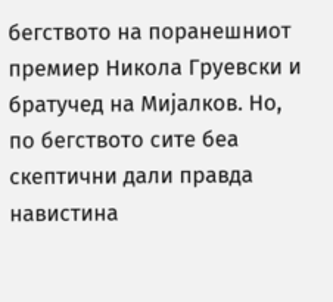бегството на поранешниот премиер Никола Груевски и братучед на Мијалков. Но, по бегството сите беа скептични дали правда навистина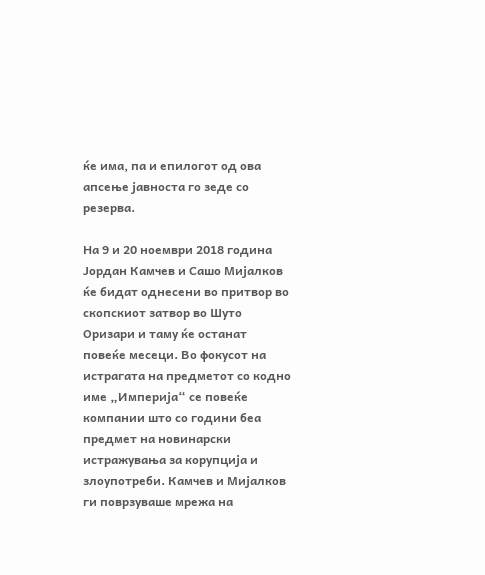ќе има, па и епилогот од ова апсење јавноста го зеде со резерва.

На 9 и 20 ноември 2018 година Јордан Камчев и Сашо Мијалков ќе бидат однесени во притвор во скопскиот затвор во Шуто Оризари и таму ќе останат повеќе месеци. Во фокусот на истрагата на предметот со кодно име „Империја“ се повеќе компании што со години беа предмет на новинарски истражувања за корупција и злоупотреби. Камчев и Мијалков ги поврзуваше мрежа на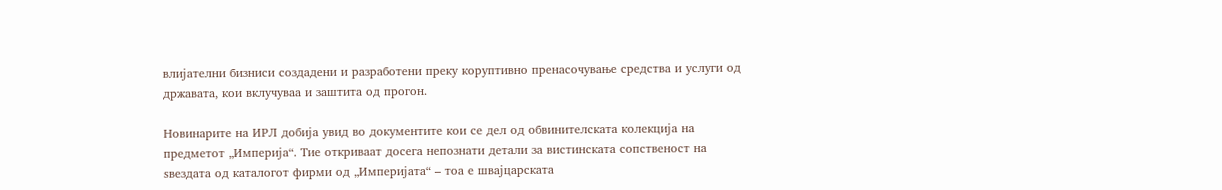влијателни бизниси создадени и разработени преку коруптивно пренасочување средства и услуги од државата, кои вклучуваа и заштита од прогон.

Новинарите на ИРЛ добија увид во документите кои се дел од обвинителската колекција на предметот „Империја“. Тие откриваат досега непознати детали за вистинската сопственост на ѕвездата од каталогот фирми од „Империјата“ – тоа е швајцарската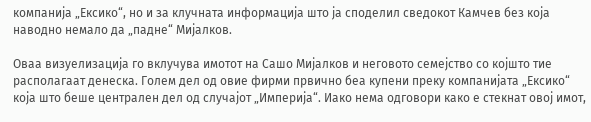компанија „Ексико“, но и за клучната информација што ја споделил сведокот Камчев без која наводно немало да „падне“ Мијалков.

Оваа визуелизација го вклучува имотот на Сашо Мијалков и неговото семејство со којшто тие располагаат денеска. Голем дел од овие фирми првично беа купени преку компанијата „Ексико“ која што беше централен дел од случајот „Империја“. Иако нема одговори како е стекнат овој имот,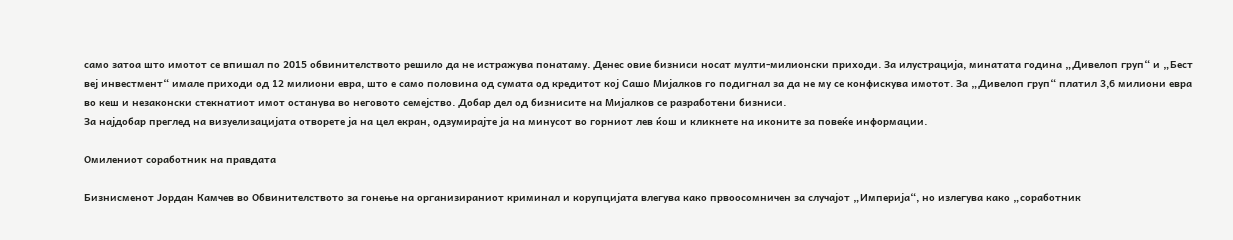само затоа што имотот се впишал по 2015 обвинителството решило да не истражува понатаму. Денес овие бизниси носат мулти-милионски приходи. За илустрација, минатата година „Дивелоп груп“ и „Бест веј инвестмент“ имале приходи од 12 милиони евра, што е само половина од сумата од кредитот кој Сашо Мијалков го подигнал за да не му се конфискува имотот. За „Дивелоп груп“ платил 3,6 милиони евра во кеш и незаконски стекнатиот имот останува во неговото семејство. Добар дел од бизнисите на Мијалков се разработени бизниси.
За најдобар преглед на визуелизацијата отворете ја на цел екран, одзумирајте ја на минусот во горниот лев ќош и кликнете на иконите за повеќе информации.

Омилениот соработник на правдата

Бизнисменот Јордан Камчев во Обвинителството за гонење на организираниот криминал и корупцијата влегува како првоосомничен за случајот „Империја“, но излегува како „соработник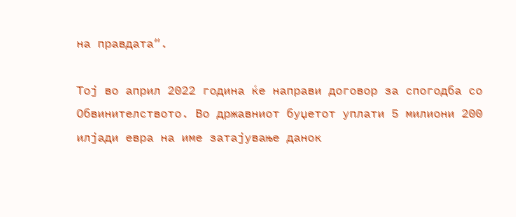на правдата“.

Тој во април 2022 година ќе направи договор за спогодба со Обвинителството. Во државниот буџетот уплати 5 милиони 200 илјади евра на име затајување данок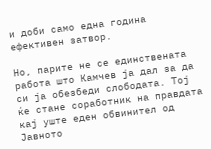и доби само една година ефективен затвор.

Но, парите не се единствената работа што Камчев ја дал за да си ја обезбеди слободата. Тој ќе стане соработник на правдата кај уште еден обвинител од Јавното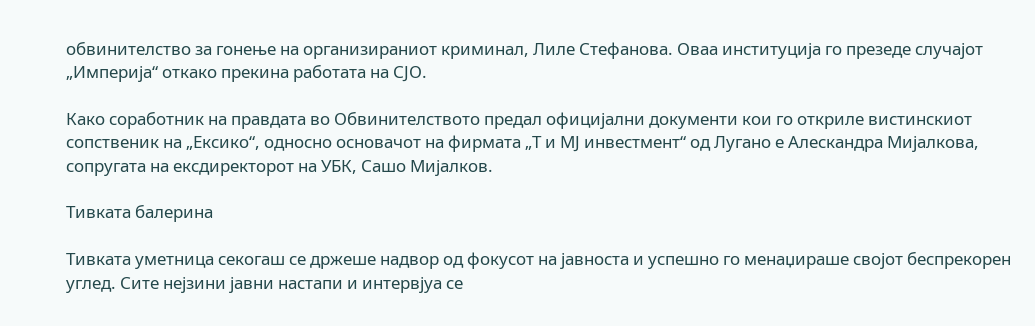обвинителство за гонење на организираниот криминал, Лиле Стефанова. Оваа институција го презеде случајот „Империја“ откако прекина работата на СЈО.

Како соработник на правдата во Обвинителството предал официјални документи кои го откриле вистинскиот сопственик на „Ексико“, односно основачот на фирмата „Т и МЈ инвестмент“ од Лугано е Алескандра Мијалкова, сопругата на ексдиректорот на УБК, Сашо Мијалков.

Тивката балерина

Тивката уметница секогаш се држеше надвор од фокусот на јавноста и успешно го менаџираше својот беспрекорен углед. Сите нејзини јавни настапи и интервјуа се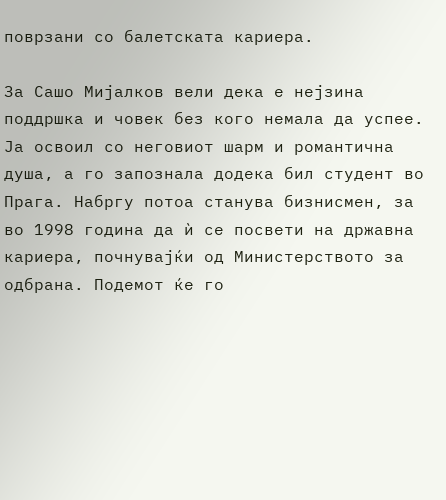поврзани со балетската кариера.

За Сашо Мијалков вели дека е нејзина поддршка и човек без кого немала да успее. Ја освоил со неговиот шарм и романтична душа, а го запознала додека бил студент во Прага. Набргу потоа станува бизнисмен, за во 1998 година да ѝ се посвети на државна кариера, почнувајќи од Министерството за одбрана. Подемот ќе го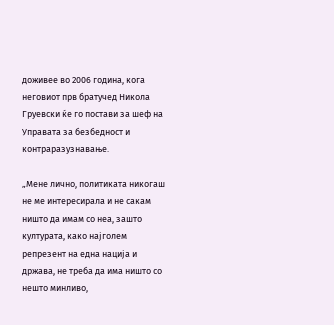доживее во 2006 година, кога неговиот прв братучед Никола Груевски ќе го постави за шеф на Управата за безбедност и контраразузнавање.

„Мене лично, политиката никогаш не ме интересирала и не сакам ништо да имам со неа, зашто културата, како најголем репрезент на една нација и држава, не треба да има ништо со нешто минливо,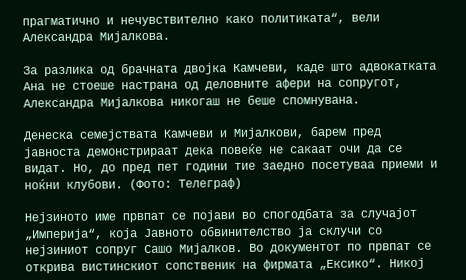прагматично и нечувствително како политиката“, вели Александра Мијалкова.

За разлика од брачната двојка Камчеви, каде што адвокатката Ана не стоеше настрана од деловните афери на сопругот, Александра Мијалкова никогаш не беше спомнувана.

Денеска семејствата Камчеви и Мијалкови, барем пред јавноста демонстрираат дека повеќе не сакаат очи да се видат. Но, до пред пет години тие заедно посетуваа приеми и ноќни клубови. (Фото: Телеграф)

Нејзиното име првпат се појави во спогодбата за случајот „Империја“, која Јавното обвинителство ја склучи со нејзиниот сопруг Сашо Мијалков. Во документот по првпат се открива вистинскиот сопственик на фирмата „Ексико“. Никој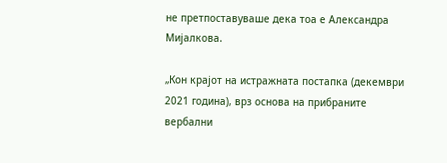не претпоставуваше дека тоа е Александра Мијалкова.

„Кон крајот на истражната постапка (декември 2021 година), врз основа на прибраните вербални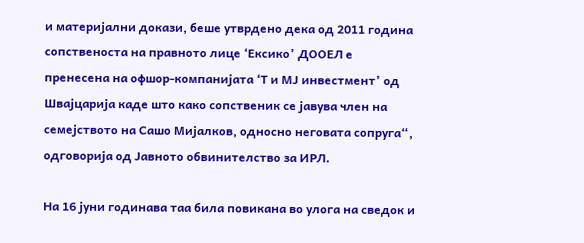и материјални докази, беше утврдено дека од 2011 година сопственоста на правното лице ‘Ексико’ ДООЕЛ е пренесена на офшор-компанијата ‘Т и МЈ инвестмент’ од Швајцарија каде што како сопственик се јавува член на семејството на Сашо Мијалков, односно неговата сопруга“, одговорија од Јавното обвинителство за ИРЛ.

На 16 јуни годинава таа била повикана во улога на сведок и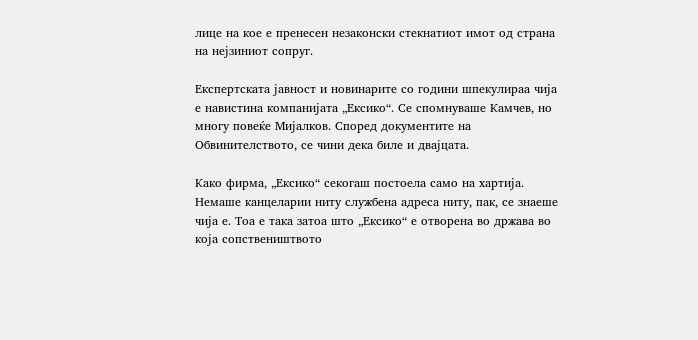лице на кое е пренесен незаконски стекнатиот имот од страна на нејзиниот сопруг.

Експертската јавност и новинарите со години шпекулираа чија е навистина компанијата „Ексико“. Се спомнуваше Камчев, но многу повеќе Мијалков. Според документите на Обвинителството, се чини дека биле и двајцата.

Како фирма, „Ексико“ секогаш постоела само на хартија. Немаше канцеларии ниту службена адреса ниту, пак, се знаеше чија е. Тоа е така затоа што „Ексико“ е отворена во држава во која сопствеништвото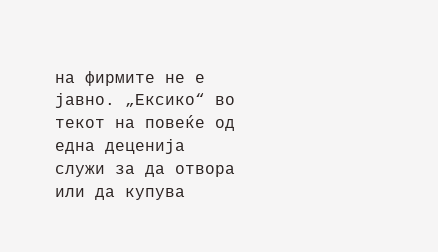на фирмите не е јавно. „Ексико“ во текот на повеќе од една деценија служи за да отвора или да купува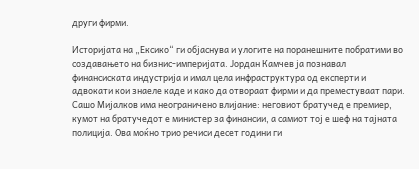други фирми.

Историјата на „Ексико“ ги објаснува и улогите на поранешните побратими во создавањето на бизнис-империјата. Јордан Камчев ја познавал финансиската индустрија и имал цела инфраструктура од експерти и адвокати кои знаеле каде и како да отвораат фирми и да преместуваат пари. Сашо Мијалков има неограничено влијание: неговиот братучед е премиер, кумот на братучедот е министер за финансии, а самиот тој е шеф на тајната полиција. Ова моќно трио речиси десет години ги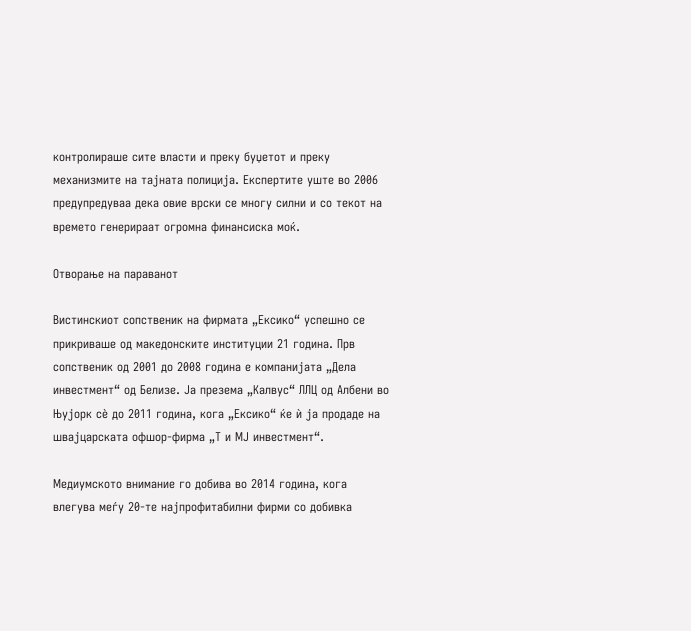контролираше сите власти и преку буџетот и преку механизмите на тајната полиција. Експертите уште во 2006 предупредуваа дека овие врски се многу силни и со текот на времето генерираат огромна финансиска моќ.

Отворање на параванот

Вистинскиот сопственик на фирмата „Ексико“ успешно се прикриваше од македонските институции 21 година. Прв сопственик од 2001 до 2008 година е компанијата „Дела инвестмент“ од Белизе. Ја презема „Калвус“ ЛЛЦ од Албени во Њујорк сè до 2011 година, кога „Ексико“ ќе ѝ ја продаде на швајцарската офшор-фирма „Т и МЈ инвестмент“.

Медиумското внимание го добива во 2014 година, кога влегува меѓу 20-те најпрофитабилни фирми со добивка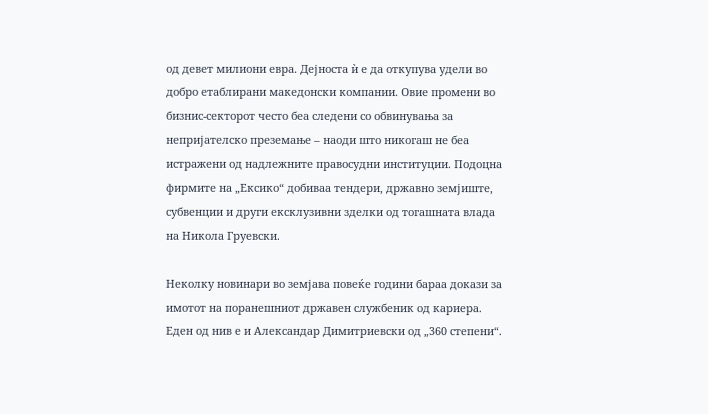од девет милиони евра. Дејноста ѝ е да откупува удели во добро етаблирани македонски компании. Овие промени во бизнис-секторот често беа следени со обвинувања за непријателско преземање – наоди што никогаш не беа истражени од надлежните правосудни институции. Подоцна фирмите на „Ексико“ добиваа тендери, државно земјиште, субвенции и други ексклузивни зделки од тогашната влада на Никола Груевски.

Неколку новинари во земјава повеќе години бараа докази за имотот на поранешниот државен службеник од кариера. Еден од нив е и Александар Димитриевски од „360 степени“.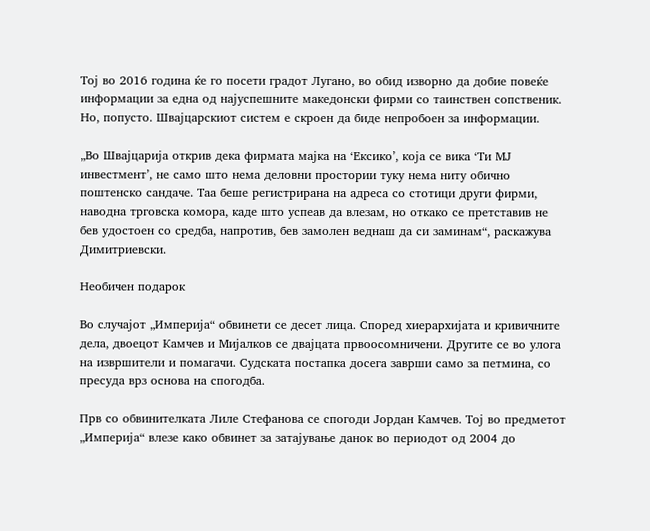Тој во 2016 година ќе го посети градот Лугано, во обид изворно да добие повеќе информации за една од најуспешните македонски фирми со таинствен сопственик. Но, попусто. Швајцарскиот систем е скроен да биде непробоен за информации.

„Во Швајцарија открив дека фирмата мајка на ‘Ексико’, која се вика ‘Ти МЈ инвестмент’, не само што нема деловни простории туку нема ниту обично поштенско сандаче. Таа беше регистрирана на адреса со стотици други фирми, наводна трговска комора, каде што успеав да влезам, но откако се претставив не бев удостоен со средба, напротив, бев замолен веднаш да си заминам“, раскажува Димитриевски.

Необичен подарок

Во случајот „Империја“ обвинети се десет лица. Според хиерархијата и кривичните дела, двоецот Камчев и Мијалков се двајцата првоосомничени. Другите се во улога на извршители и помагачи. Судската постапка досега заврши само за петмина, со пресуда врз основа на спогодба.

Прв со обвинителката Лиле Стефанова се спогоди Јордан Камчев. Тој во предметот „Империја“ влезе како обвинет за затајување данок во периодот од 2004 до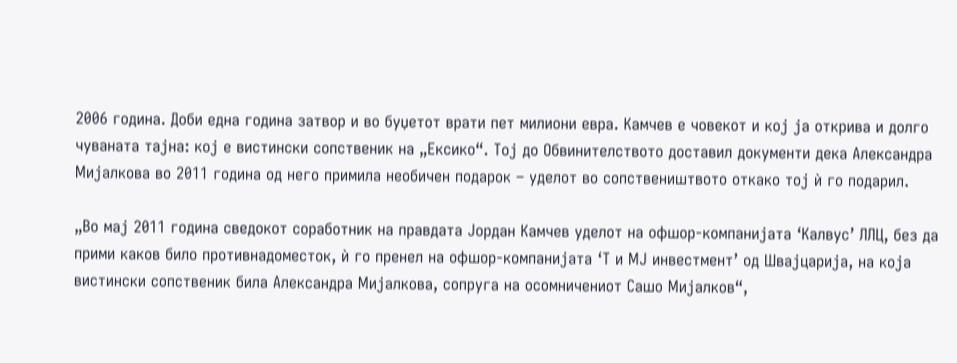2006 година. Доби една година затвор и во буџетот врати пет милиони евра. Камчев е човекот и кој ја открива и долго чуваната тајна: кој е вистински сопственик на „Ексико“. Тој до Обвинителството доставил документи дека Александра Мијалкова во 2011 година од него примила необичен подарок – уделот во сопствеништвото откако тој ѝ го подарил.

„Во мај 2011 година сведокот соработник на правдата Јордан Камчев уделот на офшор-компанијата ‘Калвус’ ЛЛЦ, без да прими каков било противнадоместок, ѝ го пренел на офшор-компанијата ‘Т и МЈ инвестмент’ од Швајцарија, на која вистински сопственик била Александра Мијалкова, сопруга на осомничениот Сашо Мијалков“,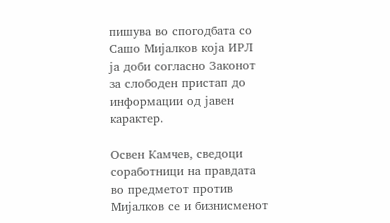пишува во спогодбата со Сашо Мијалков која ИРЛ ја доби согласно Законот за слободен пристап до информации од јавен карактер.

Освен Камчев, сведоци соработници на правдата во предметот против Мијалков се и бизнисменот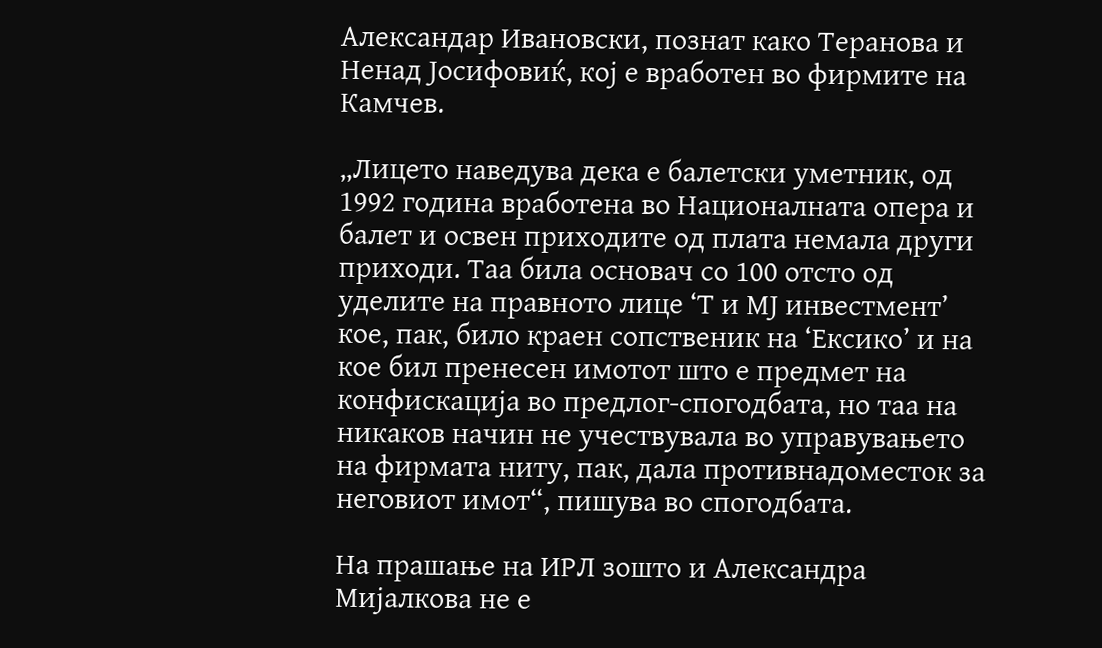Александар Ивановски, познат како Теранова и Ненад Јосифовиќ, кој е вработен во фирмите на Камчев.

„Лицето наведува дека е балетски уметник, од 1992 година вработена во Националната опера и балет и освен приходите од плата немала други приходи. Таа била основач со 100 отсто од уделите на правното лице ‘Т и МЈ инвестмент’ кое, пак, било краен сопственик на ‘Ексико’ и на кое бил пренесен имотот што е предмет на конфискација во предлог-спогодбата, но таа на никаков начин не учествувала во управувањето на фирмата ниту, пак, дала противнадоместок за неговиот имот“, пишува во спогодбата.

На прашање на ИРЛ зошто и Александра Мијалкова не е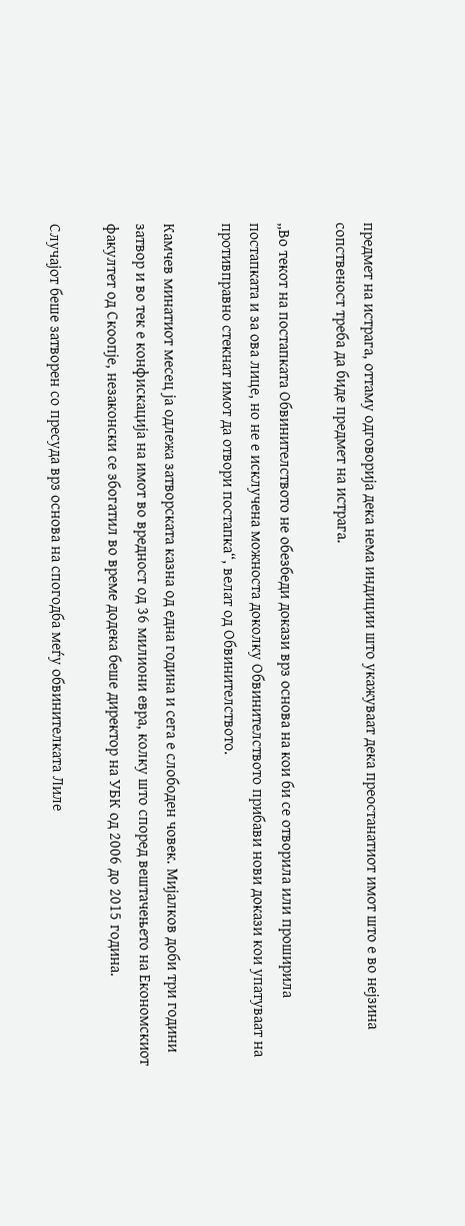предмет на истрага, оттаму одговорија дека нема индиции што укажуваат дека преостанатиот имот што е во нејзина сопственост треба да биде предмет на истрага.

„Во текот на постапката Обвинителството не обезбеди докази врз основа на кои би се отворила или проширила постапката и за ова лице, но не е исклучена можноста доколку Обвинителството прибави нови докази кои упатуваат на противправно стекнат имот да отвори постапка“, велат од Обвинителството.

Камчев минатиот месец ја одлежа затворската казна од една година и сега е слободен човек. Мијалков доби три години затвор и во тек е конфискација на имот во вредност од 36 милиони евра, колку што според вештачењето на Економскиот факултет од Скоопје, незаконски се збогатил во време додека беше директор на УБК од 2006 до 2015 година.

Случајот беше затворен со пресуда врз основа на спогодба меѓу обвинителката Лиле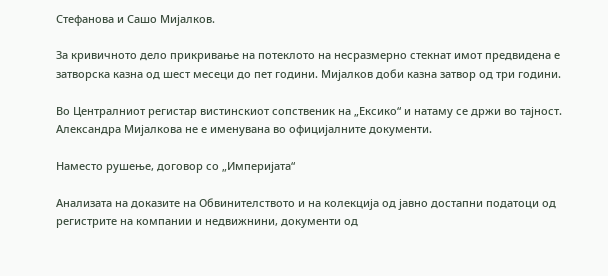Стефанова и Сашо Мијалков.

За кривичното дело прикривање на потеклото на несразмерно стекнат имот предвидена е затворска казна од шест месеци до пет години. Мијалков доби казна затвор од три години.

Во Централниот регистар вистинскиот сопственик на „Ексико“ и натаму се држи во тајност. Александра Мијалкова не е именувана во официјалните документи.

Наместо рушење, договор со „Империјата“

Анализата на доказите на Обвинителството и на колекција од јавно достапни податоци од регистрите на компании и недвижнини, документи од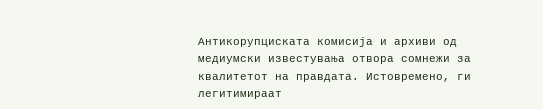Антикорупциската комисија и архиви од медиумски известувања отвора сомнежи за квалитетот на правдата. Истовремено, ги легитимираат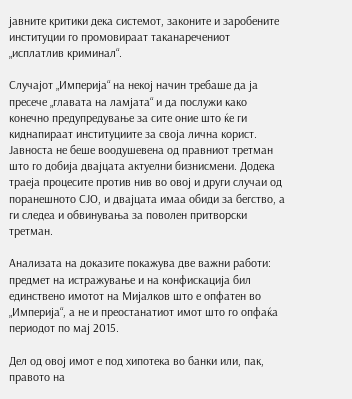јавните критики дека системот, законите и заробените институции го промовираат таканаречениот „исплатлив криминал“.

Случајот „Империја“ на некој начин требаше да ја пресече „главата на ламјата“ и да послужи како конечно предупредување за сите оние што ќе ги киднапираат институциите за своја лична корист. Јавноста не беше воодушевена од правниот третман што го добија двајцата актуелни бизнисмени. Додека траеја процесите против нив во овој и други случаи од поранешното СЈО, и двајцата имаа обиди за бегство, а ги следеа и обвинувања за поволен притворски третман.

Анализата на доказите покажува две важни работи: предмет на истражување и на конфискација бил единствено имотот на Мијалков што е опфатен во „Империја“, а не и преостанатиот имот што го опфаќа периодот по мај 2015.

Дел од овој имот е под хипотека во банки или, пак, правото на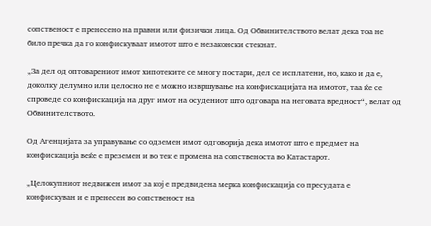сопственост е пренесено на правни или физички лица. Од Обвинителството велат дека тоа не било пречка да го конфискуваат имотот што е незаконски стекнат.

„За дел од оптоварениот имот хипотеките се многу постари, дел се исплатени, но, како и да е, доколку делумно или целосно не е можно извршување на конфискацијата на имотот, таа ќе се спроведе со конфискација на друг имот на осудениот што одговара на неговата вредност“, велат од Обвинителството.

Од Агенцијата за управување со одземен имот одговорија дека имотот што е предмет на конфискација веќе е преземен и во тек е промена на сопственоста во Катастарот.

„Целокупниот недвижен имот за кој е предвидена мерка конфискација со пресудата е конфискуван и е пренесен во сопственост на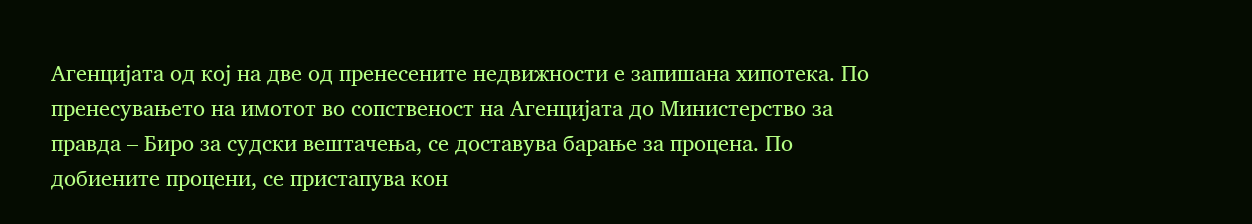Агенцијата од кој на две од пренесените недвижности е запишана хипотека. По пренесувањето на имотот во сопственост на Агенцијата до Министерство за правда – Биро за судски вештачења, се доставува барање за процена. По добиените процени, се пристапува кон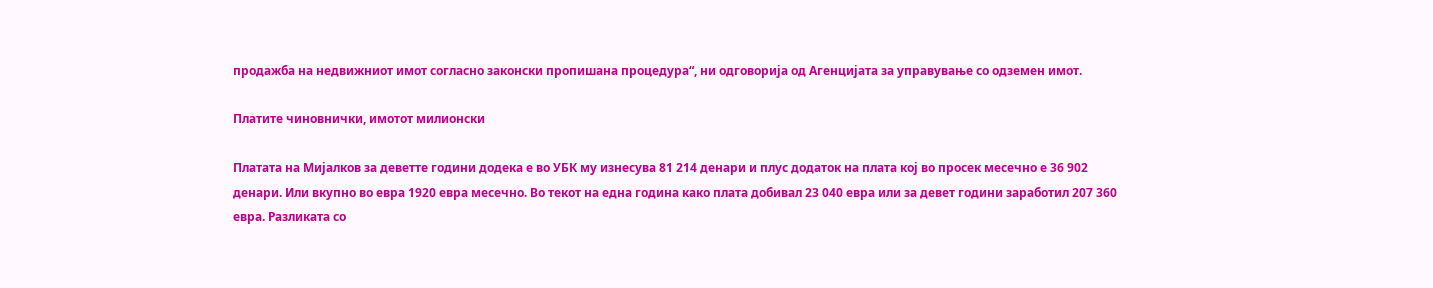продажба на недвижниот имот согласно законски пропишана процедура“, ни одговорија од Агенцијата за управување со одземен имот.

Платите чиновнички, имотот милионски

Платата на Мијалков за деветте години додека е во УБК му изнесува 81 214 денари и плус додаток на плата кој во просек месечно е 36 902 денари. Или вкупно во евра 1920 евра месечно. Во текот на една година како плата добивал 23 040 евра или за девет години заработил 207 360 евра. Разликата со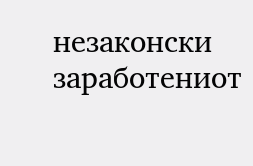незаконски заработениот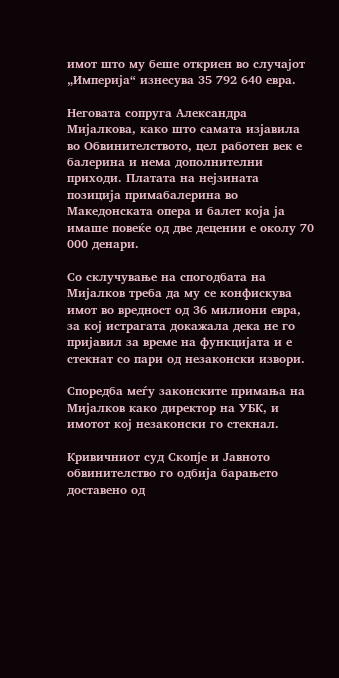имот што му беше откриен во случајот „Империја“ изнесува 35 792 640 евра.

Неговата сопруга Александра Мијалкова, како што самата изјавила во Обвинителството, цел работен век е балерина и нема дополнителни приходи. Платата на нејзината позиција примабалерина во Македонската опера и балет која ја имаше повеќе од две децении е околу 70 000 денари.

Со склучување на спогодбата на Мијалков треба да му се конфискува имот во вредност од 36 милиони евра, за кој истрагата докажала дека не го пријавил за време на функцијата и е стекнат со пари од незаконски извори.

Споредба меѓу законските примања на Мијалков како директор на УБК, и имотот кој незаконски го стекнал.

Кривичниот суд Скопје и Јавното обвинителство го одбија барањето доставено од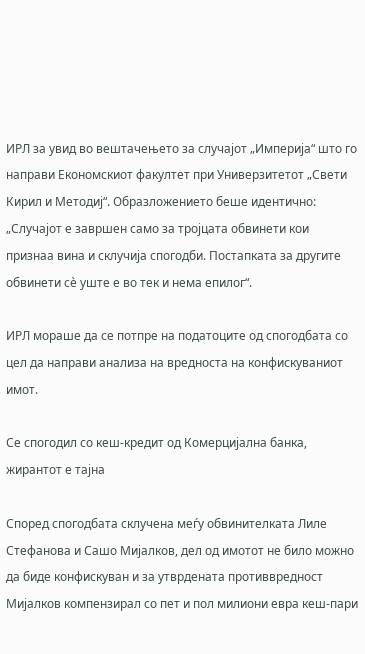ИРЛ за увид во вештачењето за случајот „Империја“ што го направи Економскиот факултет при Универзитетот „Свети Кирил и Методиј“. Образложението беше идентично: „Случајот е завршен само за тројцата обвинети кои признаа вина и склучија спогодби. Постапката за другите обвинети сè уште е во тек и нема епилог“.

ИРЛ мораше да се потпре на податоците од спогодбата со цел да направи анализа на вредноста на конфискуваниот имот.

Се спогодил со кеш-кредит од Комерцијална банка, жирантот е тајна

Според спогодбата склучена меѓу обвинителката Лиле Стефанова и Сашо Мијалков, дел од имотот не било можно да биде конфискуван и за утврдената противвредност Мијалков компензирал со пет и пол милиони евра кеш-пари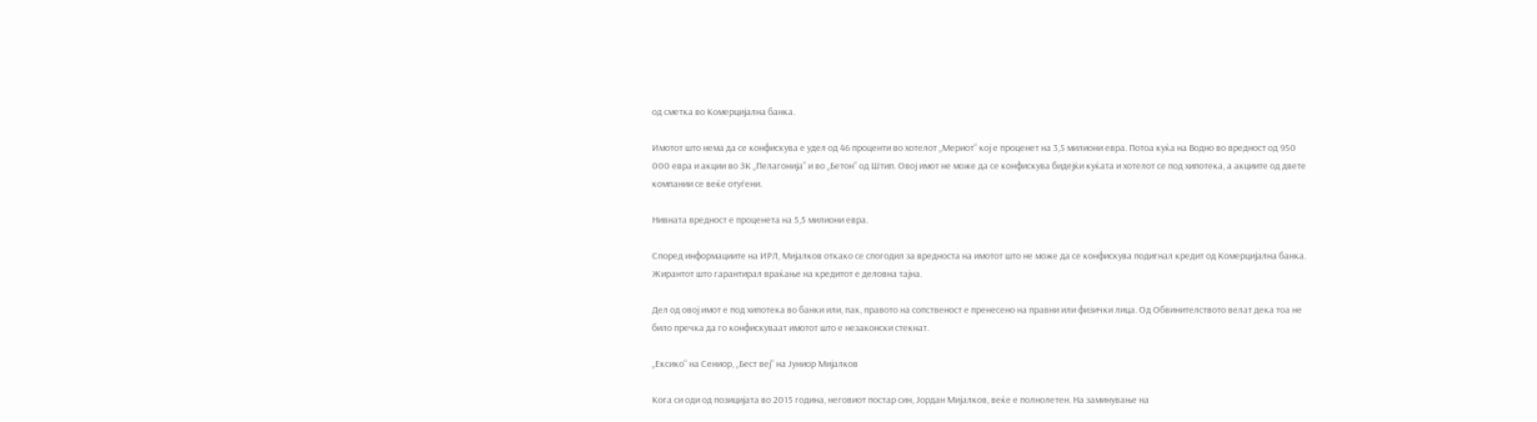од сметка во Комерцијална банка.

Имотот што нема да се конфискува е удел од 46 проценти во хотелот „Мериот“ кој е проценет на 3,5 милиони евра. Потоа куќа на Водно во вредност од 950 000 евра и акции во ЗК „Пелагонија“ и во „Бетон“ од Штип. Овој имот не може да се конфискува бидејќи куќата и хотелот се под хипотека, а акциите од двете компании се веќе отуѓени.

Нивната вредност е проценета на 5,5 милиони евра.

Според информациите на ИРЛ, Мијалков откако се спогодил за вредноста на имотот што не може да се конфискува подигнал кредит од Комерцијална банка. Жирантот што гарантирал враќање на кредитот е деловна тајна.

Дел од овој имот е под хипотека во банки или, пак, правото на сопственост е пренесено на правни или физички лица. Од Обвинителството велат дека тоа не било пречка да го конфискуваат имотот што е незаконски стекнат.

„Ексико“ на Сениор, „Бест веј“ на Јуниор Мијалков

Кога си оди од позицијата во 2015 година, неговиот постар син, Јордан Мијалков, веќе е полнолетен. На заминување на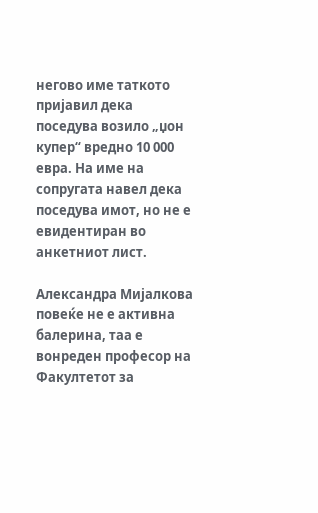негово име таткото пријавил дека поседува возило „џон купер“ вредно 10 000 евра. На име на сопругата навел дека поседува имот, но не е евидентиран во анкетниот лист.

Александра Мијалкова повеќе не е активна балерина, таа е вонреден професор на Факултетот за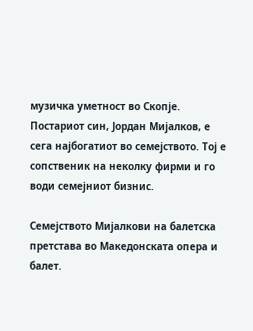музичка уметност во Скопје. Постариот син, Јордан Мијалков, е сега најбогатиот во семејството. Тој е сопственик на неколку фирми и го води семејниот бизнис.

Семејството Мијалкови на балетска претстава во Македонската опера и балет.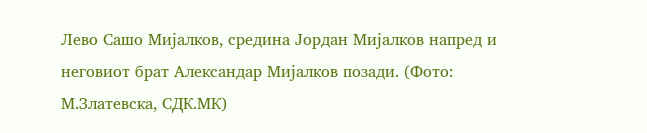Лево Сашо Мијалков, средина Јордан Мијалков напред и неговиот брат Александар Мијалков позади. (Фото: М.Златевска, СДК.МК)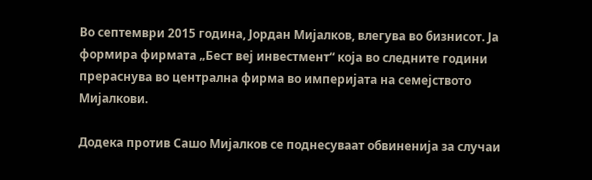Во септември 2015 година, Јордан Мијалков, влегува во бизнисот. Ја формира фирмата „Бест веј инвестмент“ која во следните години прераснува во централна фирма во империјата на семејството Мијалкови.

Додека против Сашо Мијалков се поднесуваат обвиненија за случаи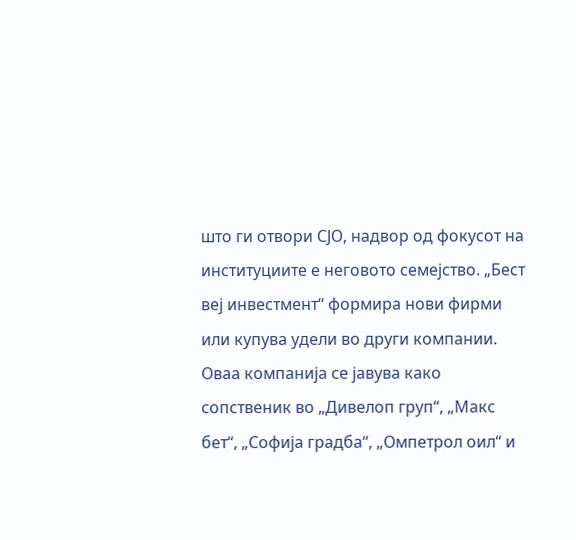што ги отвори СЈО, надвор од фокусот на институциите е неговото семејство. „Бест веј инвестмент“ формира нови фирми или купува удели во други компании. Оваа компанија се јавува како сопственик во „Дивелоп груп“, „Макс бет“, „Софија градба“, „Омпетрол оил“ и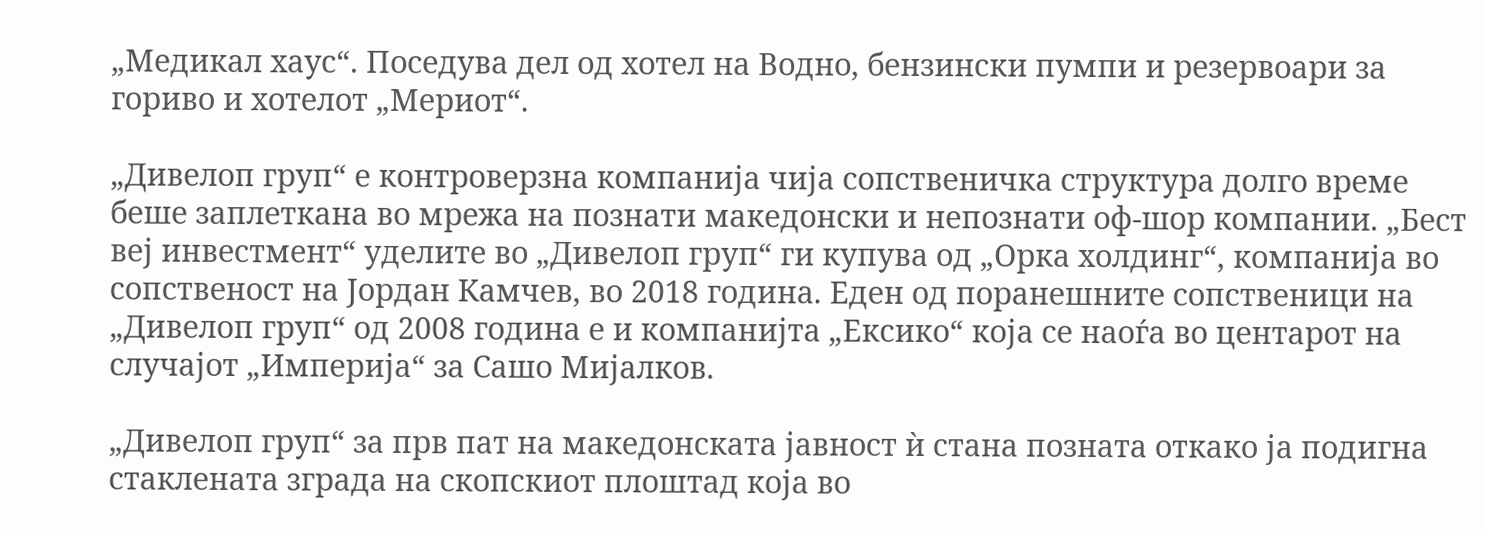„Медикал хаус“. Поседува дел од хотел на Водно, бензински пумпи и резервоари за гориво и хотелот „Мериот“.

„Дивелоп груп“ е контроверзна компанија чија сопственичка структура долго време беше заплеткана во мрежа на познати македонски и непознати оф-шор компании. „Бест веј инвестмент“ уделите во „Дивелоп груп“ ги купува од „Орка холдинг“, компанија во сопственост на Јордан Камчев, во 2018 година. Еден од поранешните сопственици на „Дивелоп груп“ од 2008 година е и компанијта „Ексико“ која се наоѓа во центарот на случајот „Империја“ за Сашо Мијалков.

„Дивелоп груп“ за прв пат на македонската јавност ѝ стана позната откако ја подигна стаклената зграда на скопскиот плоштад која во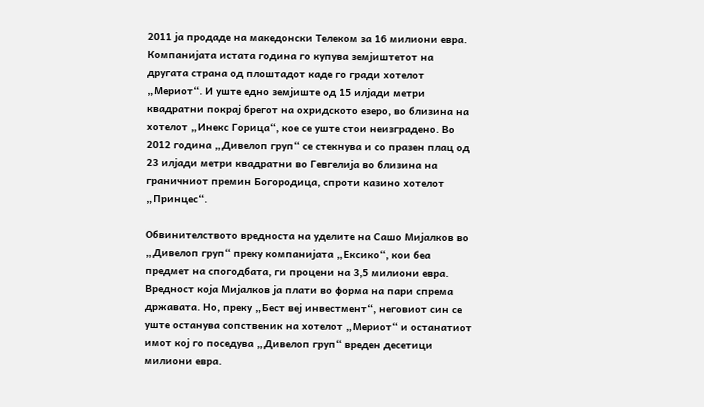2011 ја продаде на македонски Телеком за 16 милиони евра. Компанијата истата година го купува земјиштетот на другата страна од плоштадот каде го гради хотелот „Мериот“. И уште едно земјиште од 15 илјади метри квадратни покрај брегот на охридското езеро, во близина на хотелот „Инекс Горица“, кое се уште стои неизградено. Во 2012 година „Дивелоп груп“ се стекнува и со празен плац од 23 илјади метри квадратни во Гевгелија во близина на граничниот премин Богородица, спроти казино хотелот „Принцес“.

Обвинителството вредноста на уделите на Сашо Мијалков во „Дивелоп груп“ преку компанијата „Ексико“, кои беа предмет на спогодбата, ги процени на 3,5 милиони евра. Вредност која Мијалков ја плати во форма на пари спрема државата. Но, преку „Бест веј инвестмент“, неговиот син се уште останува сопственик на хотелот „Мериот“ и останатиот имот кој го поседува „Дивелоп груп“ вреден десетици милиони евра.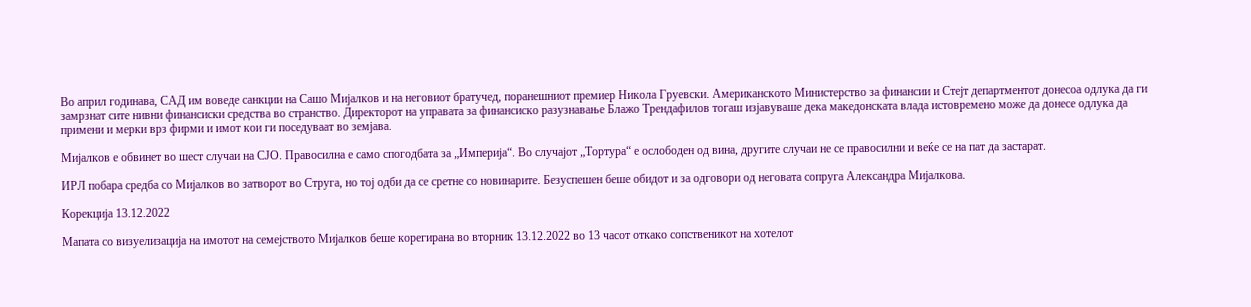Во април годинава, САД им воведе санкции на Сашо Мијалков и на неговиот братучед, поранешниот премиер Никола Груевски. Американското Министерство за финансии и Стејт департментот донесоа одлука да ги замрзнат сите нивни финансиски средства во странство. Директорот на управата за финансиско разузнавање Блажо Трендафилов тогаш изјавуваше дека македонската влада истовремено може да донесе одлука да примени и мерки врз фирми и имот кои ги поседуваат во земјава.

Мијалков е обвинет во шест случаи на СЈО. Правосилна е само спогодбата за „Империја“. Во случајот „Тортура“ е ослободен од вина, другите случаи не се правосилни и веќе се на пат да застарат.

ИРЛ побара средба со Мијалков во затворот во Струга, но тој одби да се сретне со новинарите. Безуспешен беше обидот и за одговори од неговата сопруга Александра Мијалкова.

Корекција 13.12.2022

Мапата со визуелизација на имотот на семејството Мијалков беше корегирана во вторник 13.12.2022 во 13 часот откако сопственикот на хотелот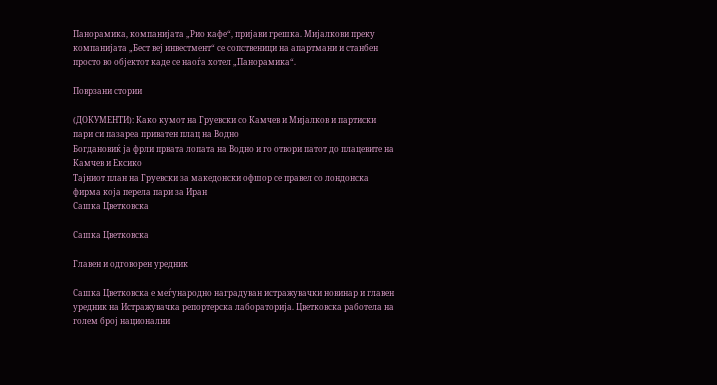Панорамика, компанијата „Рио кафе“, пријави грешка. Мијалкови преку компанијата „Бест веј инвестмент“ се сопственици на апартмани и станбен просто во објектот каде се наоѓа хотел „Панорамика“.

Поврзани стории

(ДОКУМЕНТИ): Како кумот на Груевски со Камчев и Мијалков и партиски пари си пазареа приватен плац на Водно
Богдановиќ ја фрли првата лопата на Водно и го отвори патот до плацевите на Камчев и Ексико
Тајниот план на Груевски за македонски офшор се правел со лондонска фирма која перела пари за Иран
Сашка Цветковска

Сашка Цветковска

Главен и одговорен уредник

Сашка Цветковска е меѓународно наградуван истражувачки новинар и главен уредник на Истражувачка репортерска лабораторија. Цветковска работела на голем број национални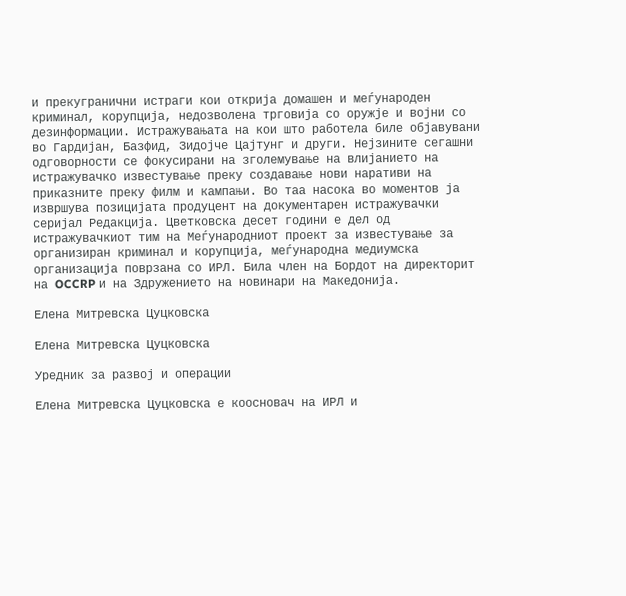и прекугранични истраги кои открија домашен и меѓународен криминал, корупција, недозволена трговија со оружје и војни со дезинформации. Истражувањата на кои што работела биле објавувани во Гардијан, Базфид, Зидојче Цајтунг и други. Нејзините сегашни одговорности се фокусирани на зголемување на влијанието на истражувачко известување преку создавање нови наративи на приказните преку филм и кампањи. Во таа насока во моментов ја извршува позицијата продуцент на документарен истражувачки серијал Редакција. Цветковска десет години е дел од истражувачкиот тим на Меѓународниот проект за известување за организиран криминал и корупција, меѓународна медиумска организација поврзана со ИРЛ. Била член на Бордот на директорит на OCCRP и на Здружението на новинари на Македонија.

Елена Митревска Цуцковска

Елена Митревска Цуцковска

Уредник за развој и операции

Елена Митревска Цуцковска е коосновач на ИРЛ и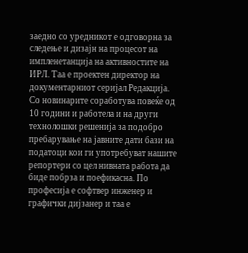заедно со уредникот е одговорна за следење и дизајн на процесот на импленетанција на активностите на ИРЛ. Таа е проектен директор на документарниот серијал Редакција. Со новинарите соработува повеќе од 10 години и работела и на други технолошки решенија за подобро пребарување на јавните дати бази на податоци кои ги употребуват нашите репортери со цел нивната работа да биде побрза и поефикасна. По професија е софтвер инженер и графички дијзанер и таа е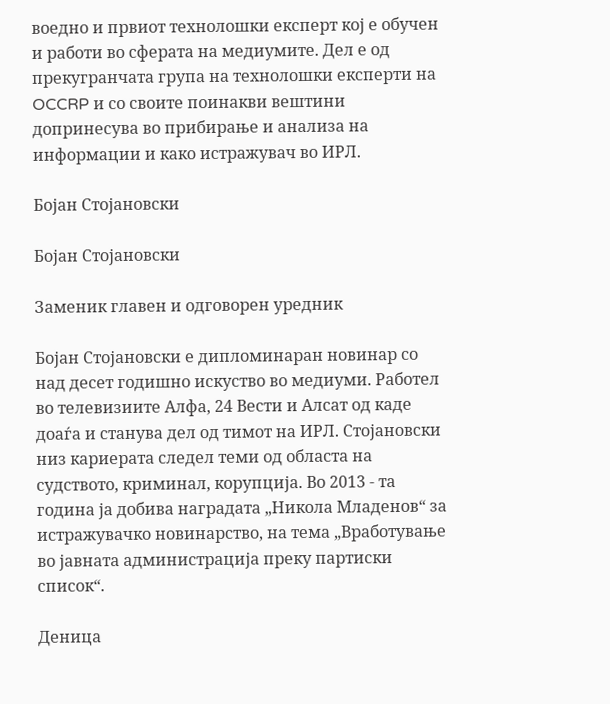воедно и првиот технолошки експерт кој е обучен и работи во сферата на медиумите. Дел е од прекугранчата група на технолошки експерти на OCCRP и со своите поинакви вештини допринесува во прибирање и анализа на информации и како истражувач во ИРЛ.

Бојан Стојановски

Бојан Стојановски

Заменик главен и одговорен уредник

Бојан Стојановски е дипломинаран новинар со над десет годишно искуство во медиуми. Работел во телевизиите Алфа, 24 Вести и Алсат од каде доаѓа и станува дел од тимот на ИРЛ. Стојановски низ кариерата следел теми од областа на судството, криминал, корупција. Во 2013 - та година ја добива наградата „Никола Младенов“ за истражувачко новинарство, на тема „Вработување во јавната администрација преку партиски список“.

Деница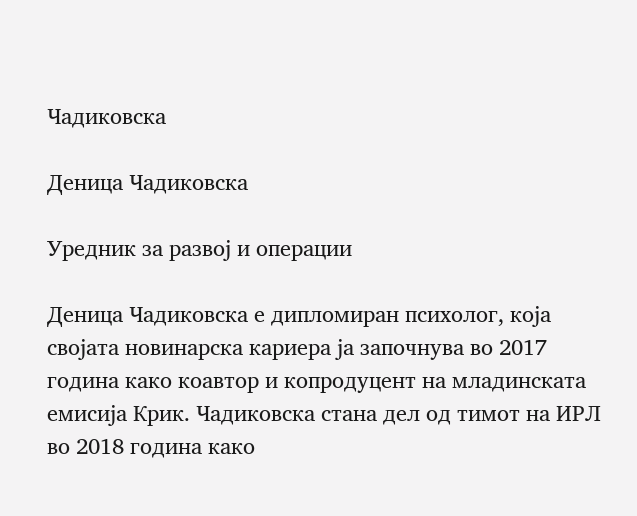Чадиковска

Деница Чадиковска

Уредник за развој и операции

Деница Чадиковска е дипломиран психолог, која својата новинарска кариера ја започнува во 2017 година како коавтор и копродуцент на младинската емисија Крик. Чадиковска стана дел од тимот на ИРЛ во 2018 година како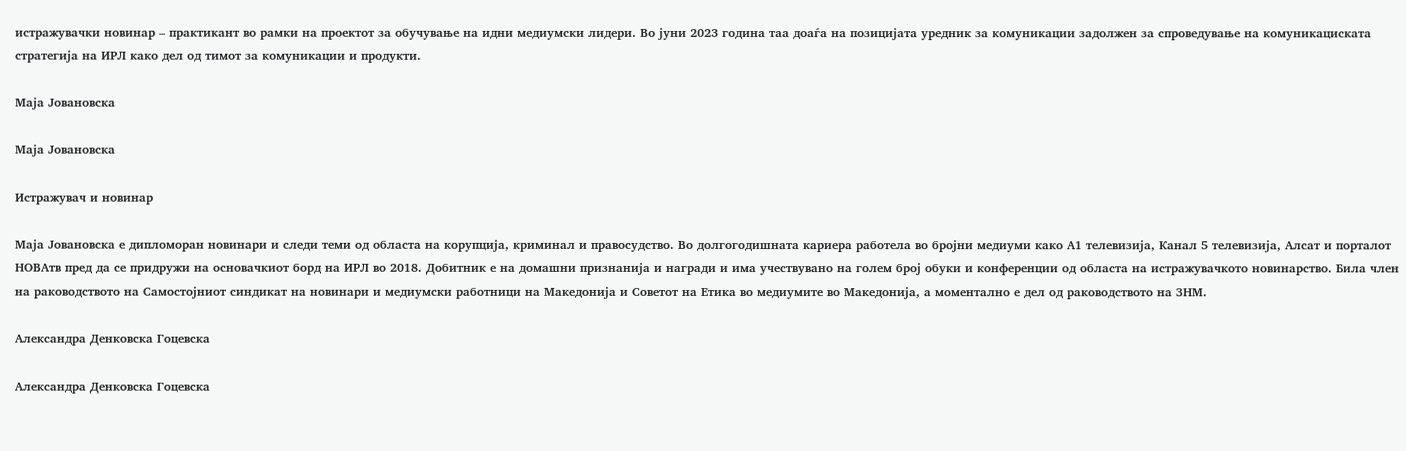истражувачки новинар – практикант во рамки на проектот за обучување на идни медиумски лидери. Во јуни 2023 година таа доаѓа на позицијата уредник за комуникации задолжен за спроведување на комуникациската стратегија на ИРЛ како дел од тимот за комуникации и продукти.

Mаја Јовановска

Mаја Јовановска

Истражувач и новинар

Mаја Јовановска е дипломоран новинари и следи теми од областа на корупција, криминал и правосудство. Во долгогодишната кариера работела во бројни медиуми како А1 телевизија, Канал 5 телевизија, Алсат и порталот НОВАтв пред да се придружи на основачкиот борд на ИРЛ во 2018. Добитник е на домашни признанија и награди и има учествувано на голем број обуки и конференции од областа на истражувачкото новинарство. Била член на раководството на Самостојниот синдикат на новинари и медиумски работници на Македонија и Советот на Етика во медиумите во Македонија, а моментално е дел од раководството на ЗНМ.

Александра Денковска Гоцевска

Александра Денковска Гоцевска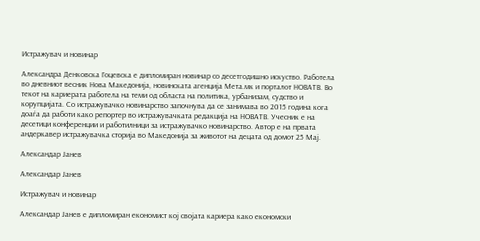Истражувач и новинар

Александра Денковска Гоцевска е дипломиран новинар со десетгодишно искуство. Работела во дневниот весник Нова Македонија, новинската агенција Мета.мк и порталот НОВАТВ. Во текот на кариерата работела на теми од областа на политика, урбанизам, судство и корупцијата. Со истражувачко новинарство започнува да се занимава во 2015 година кога доаѓа да работи како репортер во истражувачката редакција на НОВАТВ. Учесник е на десетици конференции и работилници за истражувачко новинарство. Автор е на првата андеркавер истражувачка сторија во Македoнија за животот на децата од домот 25 Мај.

Александар Јанев

Александар Јанев

Истражувач и новинар

Александар Јанев е дипломиран економист кој својата кариера како економски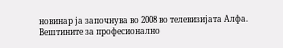новинар ја започнува во 2008 во телевизијата Алфа. Вештините за професионално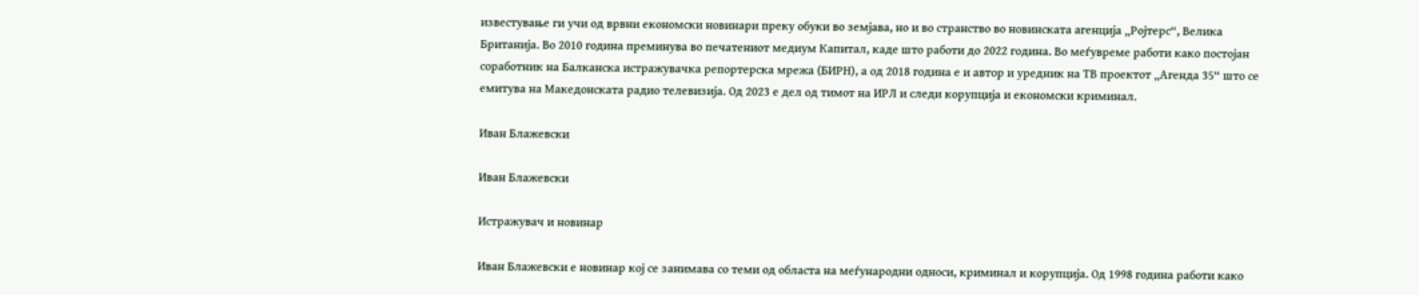известување ги учи од врвни економски новинари преку обуки во земјава, но и во странство во новинската агенција „Ројтерс“, Велика Британија. Во 2010 година преминува во печатениот медиум Капитал, каде што работи до 2022 година. Во меѓувреме работи како постојан соработник на Балканска истражувачка репортерска мрежа (БИРН), а од 2018 година е и автор и уредник на ТВ проектот „Агенда 35“ што се емитува на Македонската радио телевизија. Од 2023 е дел од тимот на ИРЛ и следи корупција и економски криминал.

Иван Блажевски

Иван Блажевски

Истражувач и новинар

Иван Блажевски е новинар кој се занимава со теми од областа на меѓународни односи, криминал и корупција. Од 1998 година работи како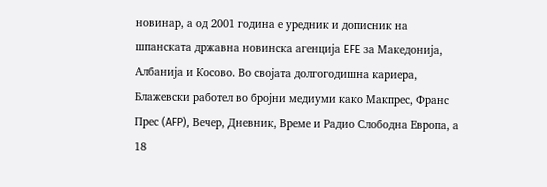новинар, а од 2001 година е уредник и дописник на шпанската државна новинска агенција EFE за Македонија, Албанија и Косово. Во својата долгогодишна кариера, Блажевски работел во бројни медиуми како Макпрес, Франс Прес (AFP), Вечер, Дневник, Време и Радио Слободна Европа, а 18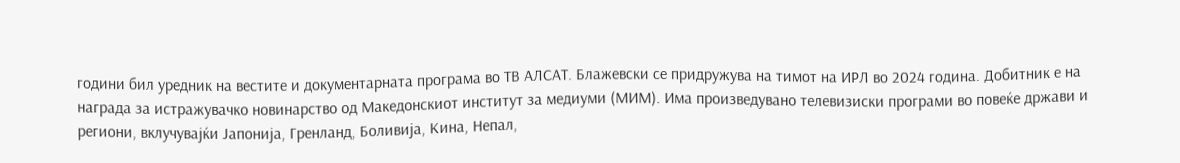години бил уредник на вестите и документарната програма во ТВ АЛСАТ. Блажевски се придружува на тимот на ИРЛ во 2024 година. Добитник е на награда за истражувачко новинарство од Македонскиот институт за медиуми (МИМ). Има произведувано телевизиски програми во повеќе држави и региони, вклучувајќи Јапонија, Гренланд, Боливија, Кина, Непал,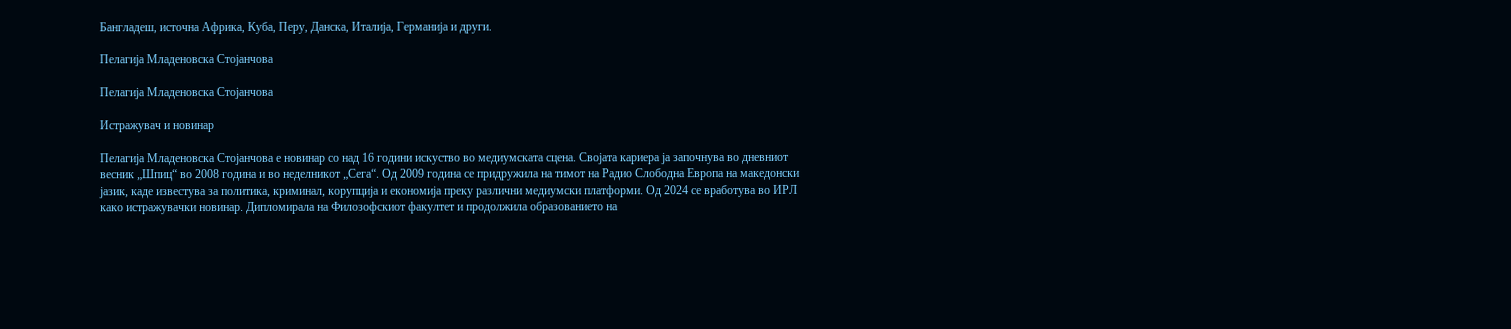Бангладеш, источна Африка, Куба, Перу, Данска, Италија, Германија и други.

Пелагија Младеновска Стојанчова

Пелагија Младеновска Стојанчова

Истражувач и новинар

Пелагија Младеновска Стојанчова е новинар со над 16 години искуство во медиумската сцена. Својата кариера ја започнува во дневниот весник „Шпиц“ во 2008 година и во неделникот „Сега“. Од 2009 година се придружила на тимот на Радио Слободна Европа на македонски јазик, каде известува за политика, криминал, корупција и економија преку различни медиумски платформи. Од 2024 се вработува во ИРЛ како истражувачки новинар. Дипломирала на Филозофскиот факултет и продолжила образованието на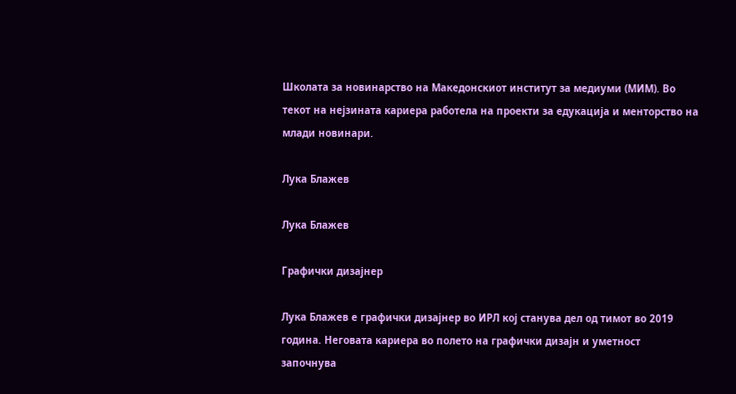Школата за новинарство на Македонскиот институт за медиуми (МИМ). Во текот на нејзината кариера работела на проекти за едукација и менторство на млади новинари.

Лука Блажев

Лука Блажев

Графички дизајнер

Лука Блажев е графички дизајнер во ИРЛ кој станува дел од тимот во 2019 година. Неговата кариера во полето на графички дизајн и уметност започнува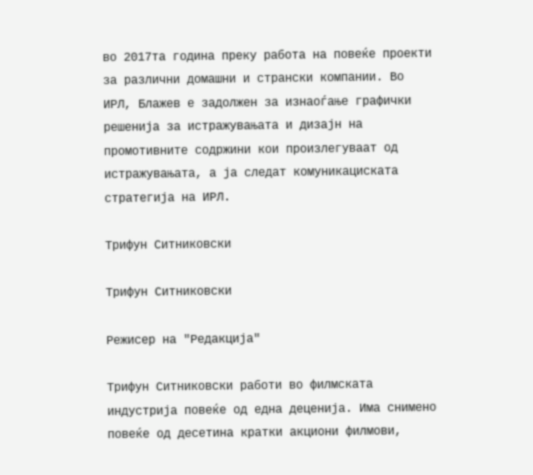во 2017та година преку работа на повеќе проекти за различни домашни и странски компании. Во ИРЛ, Блажев е задолжен за изнаоѓање графички решенија за истражувањата и дизајн на промотивните содржини кои произлегуваат од истражувањата, а ја следат комуникациската стратегија на ИРЛ.

Трифун Ситниковски

Трифун Ситниковски

Режисер на "Редакција"

Трифун Ситниковски работи во филмската индустрија повеќе од една деценија. Има снимено повеќе од десетина кратки акциони филмови,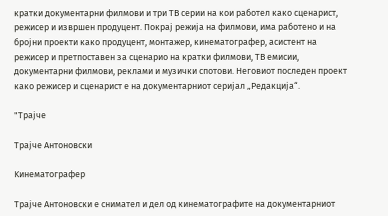кратки документарни филмови и три ТВ серии на кои работел како сценарист, режисер и извршен продуцент. Покрај режија на филмови, има работено и на бројни проекти како продуцент, монтажер, кинематографер, асистент на режисер и претпоставен за сценарио на кратки филмови, ТВ емисии, документарни филмови, реклами и музички спотови. Неговиот последен проект како режисер и сценарист е на документарниот серијал „Редакција“.

"Трајче

Трајче Антоновски

Kинематографер

Трајче Антоновски е снимател и дел од кинематографите на документарниот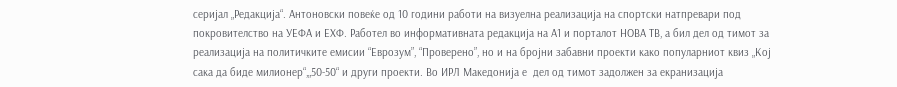серијал „Редакција“. Антоновски повеќе од 10 години работи на визуелна реализација на спортски натпревари под покровителство на УЕФА и ЕХФ. Работел во информативната редакција на А1 и порталот НОВА ТВ, а бил дел од тимот за реализација на политичките емисии “Еврозум”, “Проверено”, но и на бројни забавни проекти како популарниот квиз „Кој сака да биде милионер“,„50-50“ и други проекти. Во ИРЛ Македонија е  дел од тимот задолжен за екранизација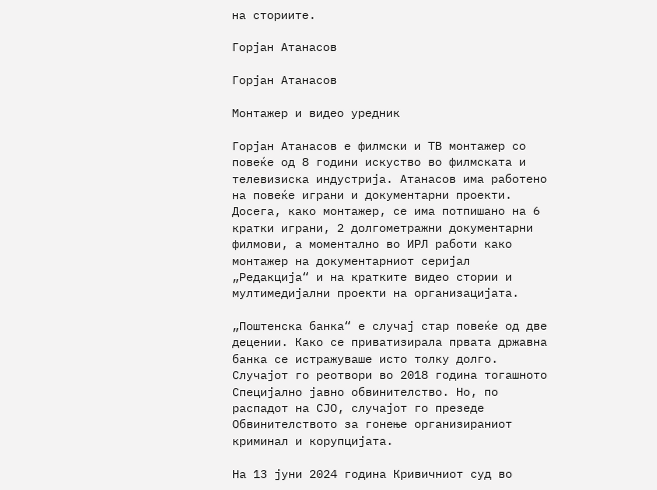на сториите.

Горјан Атанасов

Горјан Атанасов

Монтажер и видео уредник

Горјан Атанасов е филмски и ТВ монтажер со повеќе од 8 години искуство во филмската и телевизиска индустрија. Атанасов има работено на повеќе играни и документарни проекти. Досега, како монтажер, се има потпишано на 6 кратки играни, 2 долгометражни документарни филмови, а моментално во ИРЛ работи како монтажер на документарниот серијал „Редакција“ и на кратките видео стории и мултимедијални проекти на организацијата.

„Поштенска банка“ е случај стар повеќе од две децении. Како се приватизирала првата државна банка се истражуваше исто толку долго. Случајот го реотвори во 2018 година тогашното Специјално јавно обвинителство. Но, по распадот на СЈО, случајот го презеде Обвинителството за гонење организираниот криминал и корупцијата.

На 13 јуни 2024 година Кривичниот суд во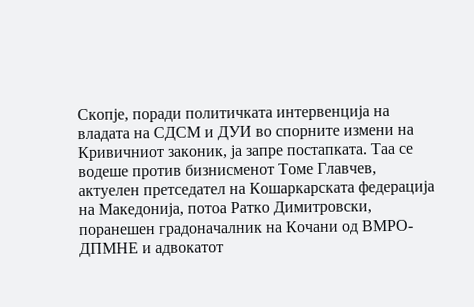Скопје, поради политичката интервенција на владата на СДСМ и ДУИ во спорните измени на Кривичниот законик, ја запре постапката. Таа се водеше против бизнисменот Томе Главчев, актуелен претседател на Кошаркарската федерација на Македонија, потоа Ратко Димитровски, поранешен градоначалник на Кочани од ВМРО-ДПМНЕ и адвокатот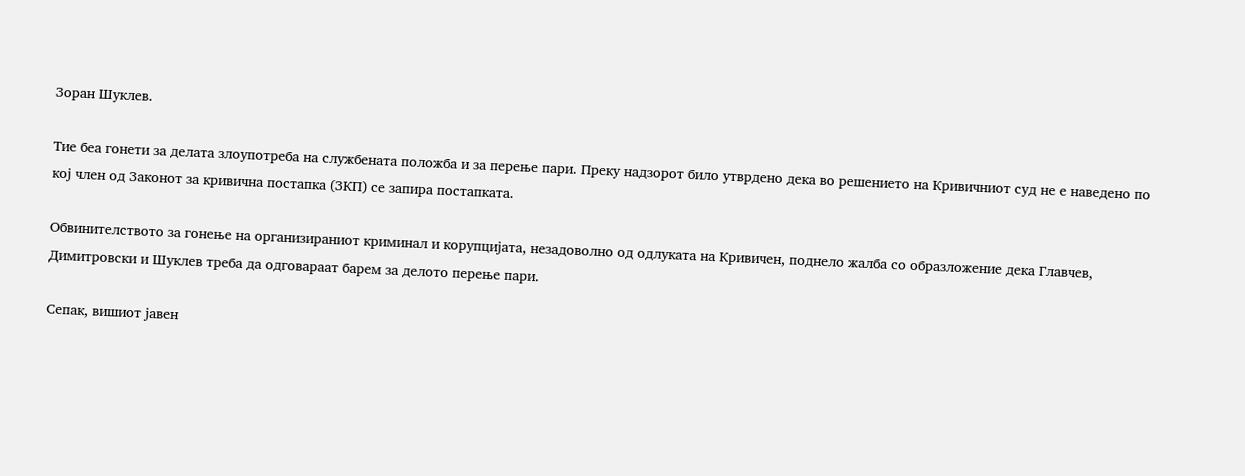Зоран Шуклев.

Тие беа гонети за делата злоупотреба на службената положба и за перење пари. Преку надзорот било утврдено дека во решението на Кривичниот суд не е наведено по кој член од Законот за кривична постапка (ЗКП) се запира постапката.

Обвинителството за гонење на организираниот криминал и корупцијата, незадоволно од одлуката на Кривичен, поднело жалба со образложение дека Главчев, Димитровски и Шуклев треба да одговараат барем за делото перење пари.

Сепак, вишиот јавен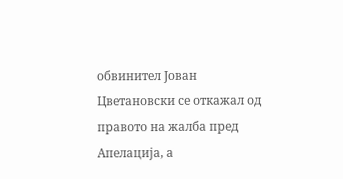обвинител Јован Цветановски се откажал од правото на жалба пред Апелација, а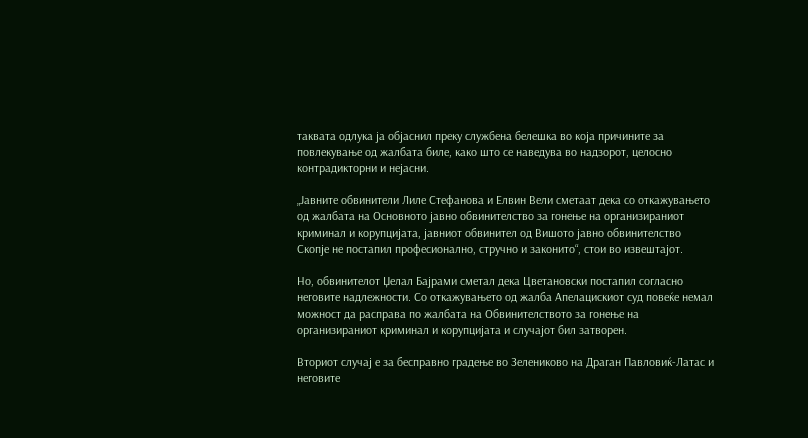таквата одлука ја објаснил преку службена белешка во која причините за повлекување од жалбата биле, како што се наведува во надзорот, целосно контрадикторни и нејасни.

„Јавните обвинители Лиле Стефанова и Елвин Вели сметаат дека со откажувањето од жалбата на Основното јавно обвинителство за гонење на организираниот криминал и корупцијата, јавниот обвинител од Вишото јавно обвинителство Скопје не постапил професионално, стручно и законито“, стои во извештајот.

Но, обвинителот Џелал Бајрами сметал дека Цветановски постапил согласно неговите надлежности. Со откажувањето од жалба Апелацискиот суд повеќе немал можност да расправа по жалбата на Обвинителството за гонење на организираниот криминал и корупцијата и случајот бил затворен.

Вториот случај е за бесправно градење во Зелениково на Драган Павловиќ-Латас и неговите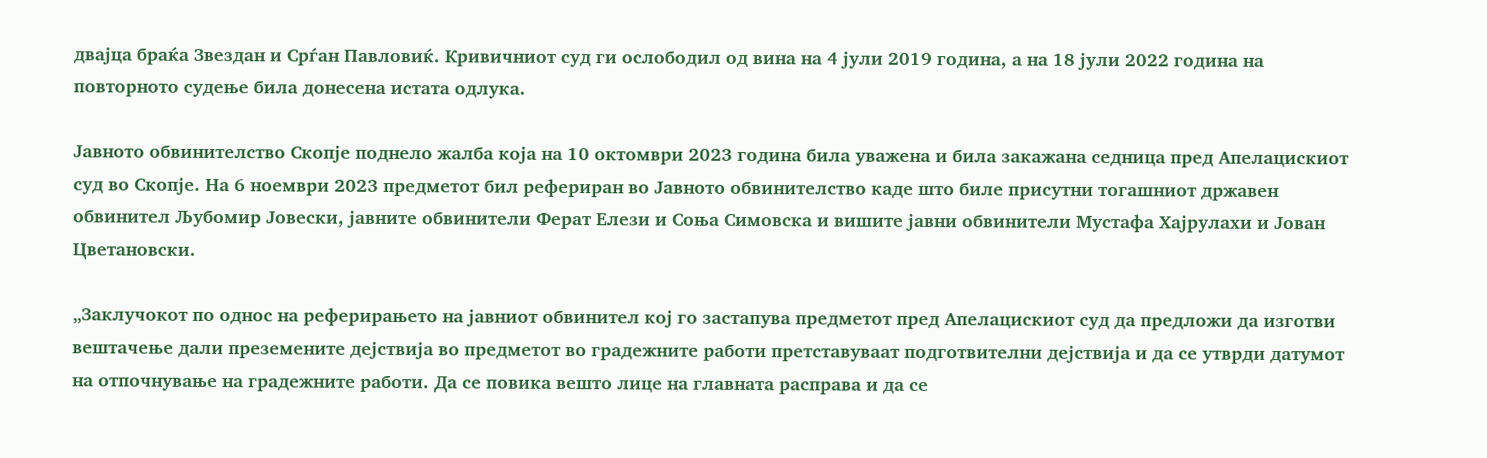двајца браќа Звездан и Срѓан Павловиќ. Кривичниот суд ги ослободил од вина на 4 јули 2019 година, а на 18 јули 2022 година на повторното судење била донесена истата одлука.

Јавното обвинителство Скопје поднело жалба која на 10 октомври 2023 година била уважена и била закажана седница пред Апелацискиот суд во Скопје. На 6 ноември 2023 предметот бил рефериран во Јавното обвинителство каде што биле присутни тогашниот државен обвинител Љубомир Јовески, јавните обвинители Ферат Елези и Соња Симовска и вишите јавни обвинители Мустафа Хајрулахи и Јован Цветановски.

„Заклучокот по однос на реферирањето на јавниот обвинител кој го застапува предметот пред Апелацискиот суд да предложи да изготви вештачење дали преземените дејствија во предметот во градежните работи претставуваат подготвителни дејствија и да се утврди датумот на отпочнување на градежните работи. Да се повика вешто лице на главната расправа и да се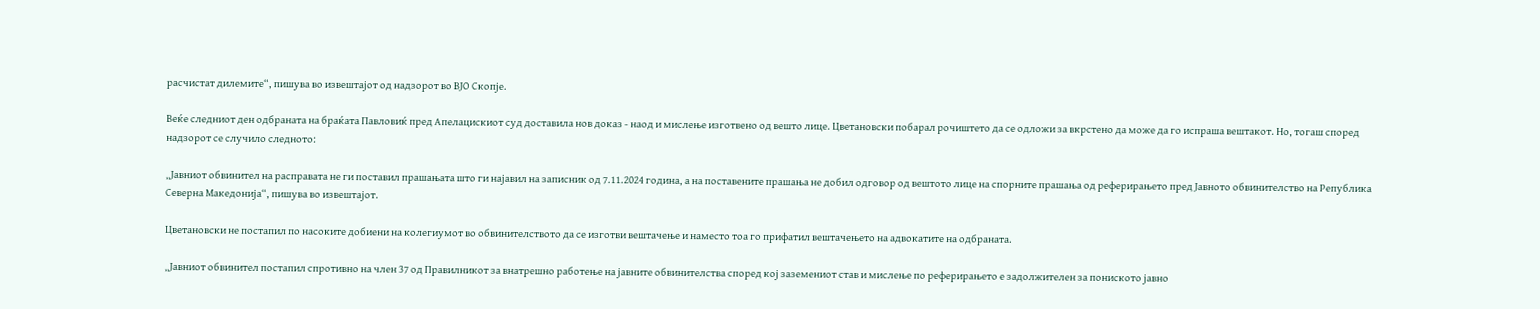расчистат дилемите“, пишува во извештајот од надзорот во ВЈО Скопје.

Веќе следниот ден одбраната на браќата Павловиќ пред Апелацискиот суд доставила нов доказ - наод и мислење изготвено од вешто лице. Цветановски побарал рочиштето да се одложи за вкрстено да може да го испраша вештакот. Но, тогаш според надзорот се случило следното:

„Јавниот обвинител на расправата не ги поставил прашањата што ги најавил на записник од 7.11.2024 година, а на поставените прашања не добил одговор од вештото лице на спорните прашања од реферирањето пред Јавното обвинителство на Република Северна Македонија“, пишува во извештајот.

Цветановски не постапил по насоките добиени на колегиумот во обвинителството да се изготви вештачење и наместо тоа го прифатил вештачењето на адвокатите на одбраната.

„Јавниот обвинител постапил спротивно на член 37 од Правилникот за внатрешно работење на јавните обвинителства според кој заземениот став и мислење по реферирањето е задолжителен за пониското јавно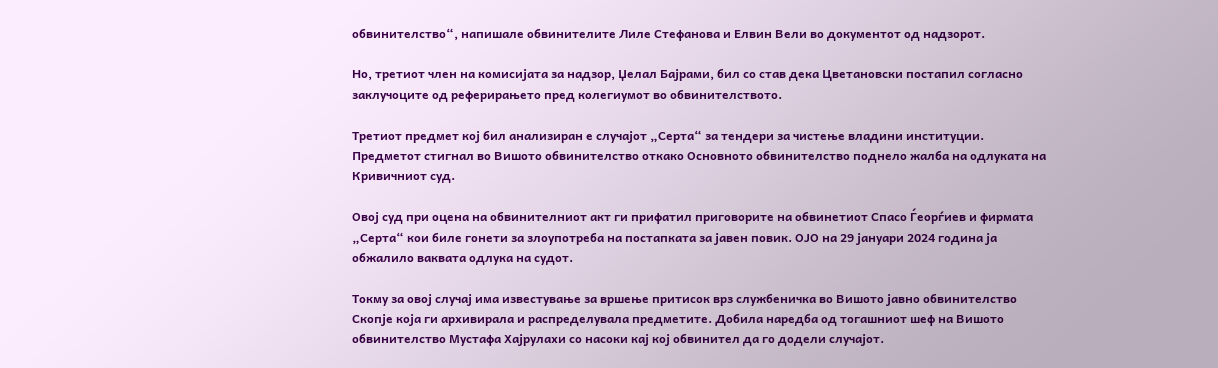обвинителство“, напишале обвинителите Лиле Стефанова и Елвин Вели во документот од надзорот.

Но, третиот член на комисијата за надзор, Џелал Бајрами, бил со став дека Цветановски постапил согласно заклучоците од реферирањето пред колегиумот во обвинителството.

Третиот предмет кој бил анализиран е случајот „Серта“ за тендери за чистење владини институции. Предметот стигнал во Вишото обвинителство откако Основното обвинителство поднело жалба на одлуката на Кривичниот суд.

Овој суд при оцена на обвинителниот акт ги прифатил приговорите на обвинетиот Спасо Ѓеорѓиев и фирмата „Серта“ кои биле гонети за злоупотреба на постапката за јавен повик. ОЈО на 29 јануари 2024 година ја обжалило ваквата одлука на судот.

Токму за овој случај има известување за вршење притисок врз службеничка во Вишото јавно обвинителство Скопје која ги архивирала и распределувала предметите. Добила наредба од тогашниот шеф на Вишото обвинителство Мустафа Хајрулахи со насоки кај кој обвинител да го додели случајот.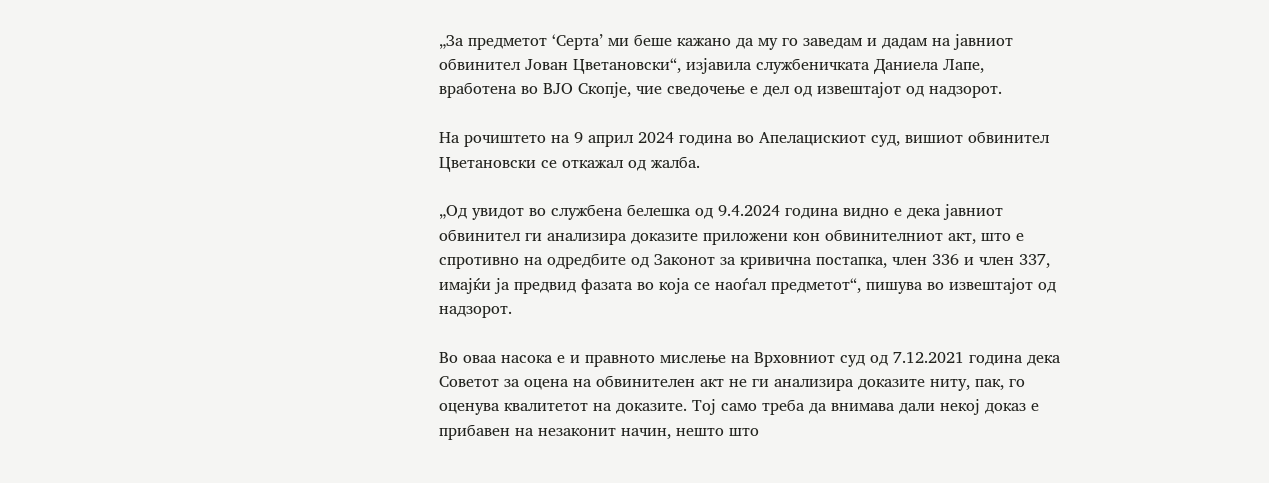„За предметот ‘Серта’ ми беше кажано да му го заведам и дадам на јавниот обвинител Јован Цветановски“, изјавила службеничката Даниела Лапе, вработена во ВЈО Скопје, чие сведочење е дел од извештајот од надзорот.

На рочиштето на 9 април 2024 година во Апелацискиот суд, вишиот обвинител Цветановски се откажал од жалба.

„Од увидот во службена белешка од 9.4.2024 година видно е дека јавниот обвинител ги анализира доказите приложени кон обвинителниот акт, што е спротивно на одредбите од Законот за кривична постапка, член 336 и член 337, имајќи ја предвид фазата во која се наоѓал предметот“, пишува во извештајот од надзорот.

Во оваа насока е и правното мислење на Врховниот суд од 7.12.2021 година дека Советот за оцена на обвинителен акт не ги анализира доказите ниту, пак, го оценува квалитетот на доказите. Тој само треба да внимава дали некој доказ е прибавен на незаконит начин, нешто што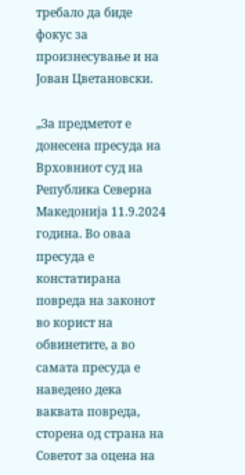требало да биде фокус за произнесување и на Јован Цветановски.

„За предметот е донесена пресуда на Врховниот суд на Република Северна Македонија 11.9.2024 година. Во оваа пресуда е констатирана повреда на законот во корист на обвинетите, а во самата пресуда е наведено дека ваквата повреда, сторена од страна на Советот за оцена на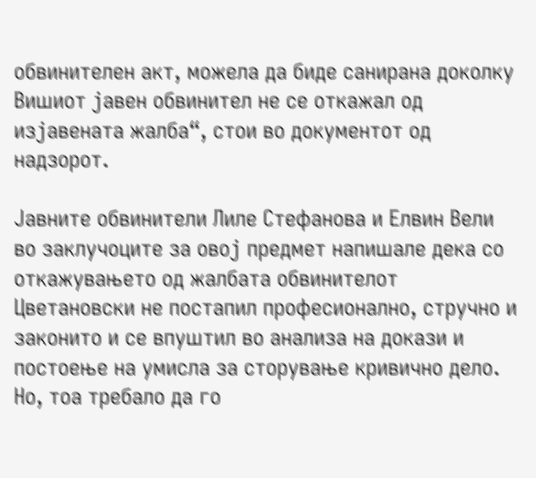обвинителен акт, можела да биде санирана доколку Вишиот јавен обвинител не се откажал од изјавената жалба“, стои во документот од надзорот.

Јавните обвинители Лиле Стефанова и Елвин Вели во заклучоците за овој предмет напишале дека со откажувањето од жалбата обвинителот Цветановски не постапил професионално, стручно и законито и се впуштил во анализа на докази и постоење на умисла за сторување кривично дело. Но, тоа требало да го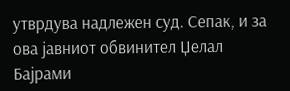утврдува надлежен суд. Сепак, и за ова јавниот обвинител Џелал Бајрами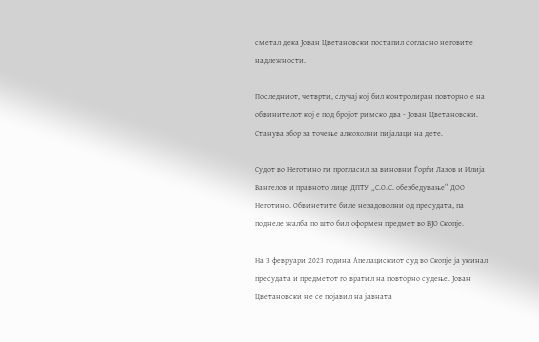сметал дека Јован Цветановски постапил согласно неговите надлежности.

Последниот, четврти, случај кој бил контролиран повторно е на обвинителот кој е под бројот римско два - Јован Цветановски. Станува збор за точење алкохолни пијалаци на дете.

Судот во Неготино ги прогласил за виновни Ѓорѓи Лазов и Илија Вангелов и правното лице ДПТУ „С.О.С. обезбедување“ ДОО Неготино. Обвинетите биле незадоволни од пресудата, па поднеле жалба по што бил оформен предмет во ВЈО Скопје.

На 3 февруари 2023 година Апелацискиот суд во Скопје ја укинал пресудата и предметот го вратил на повторно судење. Јован Цветановски не се појавил на јавната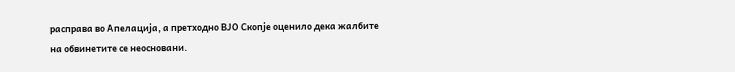расправа во Апелација, а претходно ВЈО Скопје оценило дека жалбите на обвинетите се неосновани.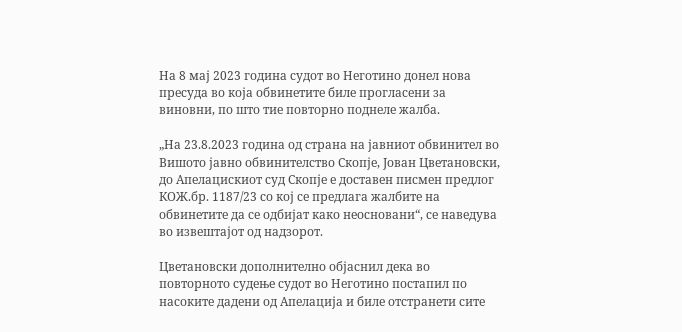На 8 мај 2023 година судот во Неготино донел нова пресуда во која обвинетите биле прогласени за виновни, по што тие повторно поднеле жалба.

„На 23.8.2023 година од страна на јавниот обвинител во Вишото јавно обвинителство Скопје, Јован Цветановски, до Апелацискиот суд Скопје е доставен писмен предлог КОЖ.бр. 1187/23 со кој се предлага жалбите на обвинетите да се одбијат како неосновани“, се наведува во извештајот од надзорот.

Цветановски дополнително објаснил дека во повторното судење судот во Неготино постапил по насоките дадени од Апелација и биле отстранети сите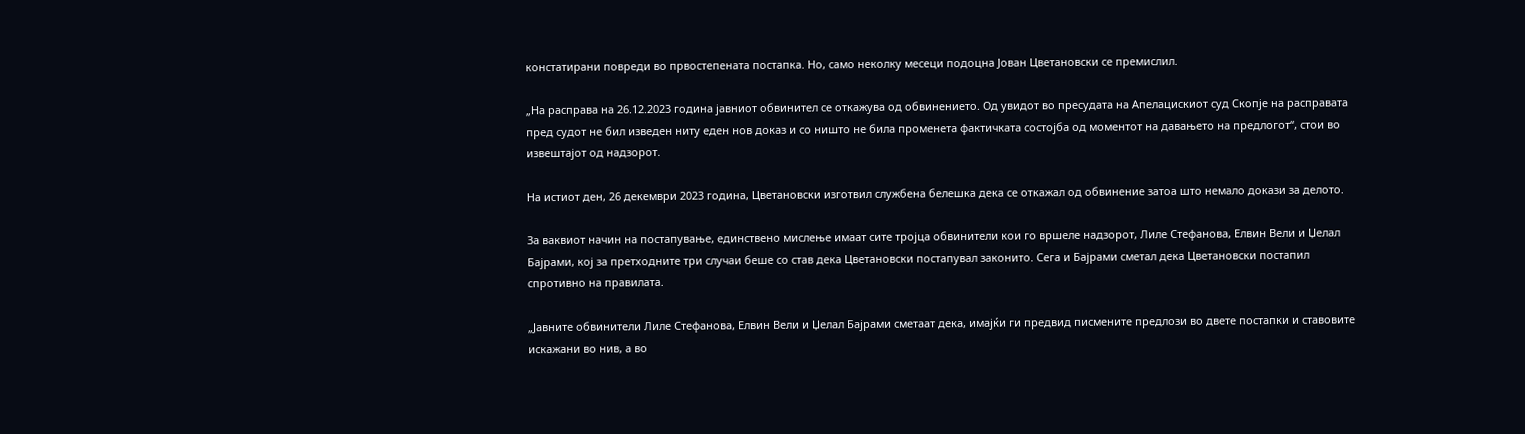констатирани повреди во првостепената постапка. Но, само неколку месеци подоцна Јован Цветановски се премислил.

„На расправа на 26.12.2023 година јавниот обвинител се откажува од обвинението. Од увидот во пресудата на Апелацискиот суд Скопје на расправата пред судот не бил изведен ниту еден нов доказ и со ништо не била променета фактичката состојба од моментот на давањето на предлогот“, стои во извештајот од надзорот.

На истиот ден, 26 декември 2023 година, Цветановски изготвил службена белешка дека се откажал од обвинение затоа што немало докази за делото.

За ваквиот начин на постапување, единствено мислење имаат сите тројца обвинители кои го вршеле надзорот, Лиле Стефанова, Елвин Вели и Џелал Бајрами, кој за претходните три случаи беше со став дека Цветановски постапувал законито. Сега и Бајрами сметал дека Цветановски постапил спротивно на правилата.

„Јавните обвинители Лиле Стефанова, Елвин Вели и Џелал Бајрами сметаат дека, имајќи ги предвид писмените предлози во двете постапки и ставовите искажани во нив, а во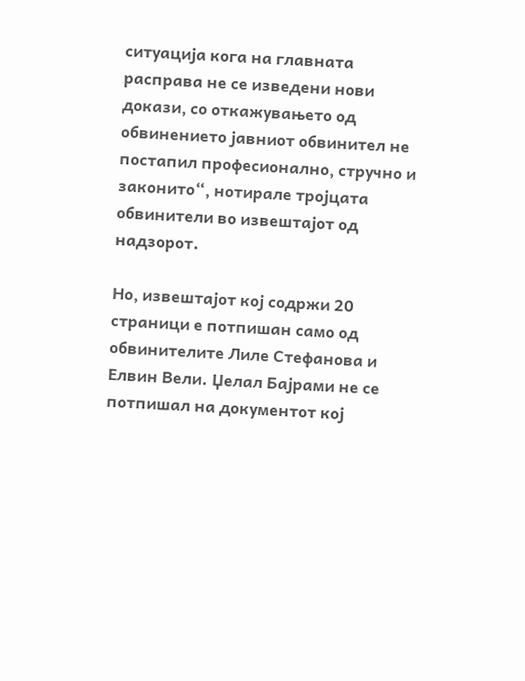ситуација кога на главната расправа не се изведени нови докази, со откажувањето од обвинението јавниот обвинител не постапил професионално, стручно и законито“, нотирале тројцата обвинители во извештајот од надзорот.

Но, извештајот кој содржи 20 страници е потпишан само од обвинителите Лиле Стефанова и Елвин Вели. Џелал Бајрами не се потпишал на документот кој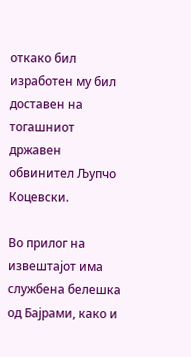откако бил изработен му бил доставен на тогашниот државен обвинител Љупчо Коцевски.

Во прилог на извештајот има службена белешка од Бајрами, како и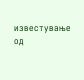известување од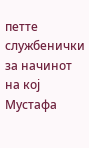петте службенички за начинот на кој Мустафа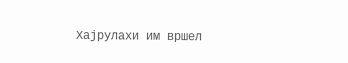Хајрулахи им вршел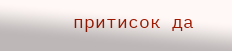притисок да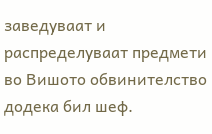заведуваат и распределуваат предмети во Вишото обвинителство додека бил шеф.